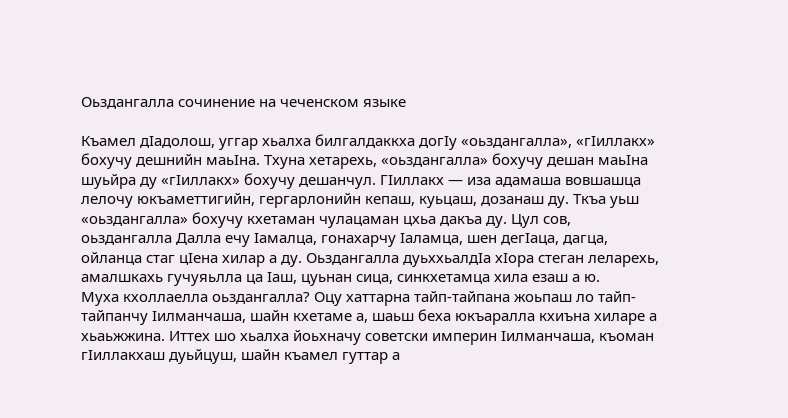Оьздангалла сочинение на чеченском языке

Къамел дIадолош, уггар хьалха билгалдаккха догIу «оьздангалла», «гIиллакх» бохучу дешнийн маьIна. Тхуна хетарехь, «оьздангалла» бохучу дешан маьIна шуьйра ду «гIиллакх» бохучу дешанчул. ГIиллакх — иза адамаша вовшашца лелочу юкъаметтигийн, гергарлонийн кепаш, куьцаш, дозанаш ду. Ткъа уьш «оьздангалла» бохучу кхетаман чулацаман цхьа дакъа ду. Цул сов, оьздангалла Далла ечу Iамалца, гонахарчу Iаламца, шен дегIаца, дагца, ойланца стаг цIена хилар а ду. Оьздангалла дуьххьалдIа хIора стеган леларехь, амалшкахь гучуяьлла ца Iаш, цуьнан сица, синкхетамца хила езаш а ю.
Муха кхоллаелла оьздангалла? Оцу хаттарна тайп-тайпана жоьпаш ло тайп-тайпанчу Iилманчаша, шайн кхетаме а, шаьш беха юкъаралла кхиъна хиларе а хьаьжжина. Иттех шо хьалха йоьхначу советски империн Iилманчаша, къоман гIиллакхаш дуьйцуш, шайн къамел гуттар а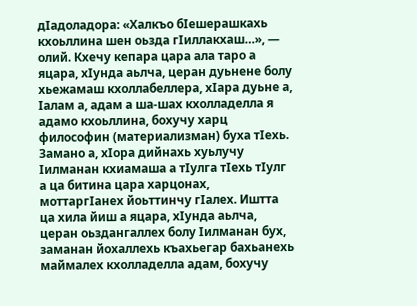дIадоладора: «Халкъо бIешерашкахь кхоьллина шен оьзда гIиллакхаш…», — олий. Кхечу кепара цара ала таро а яцара, хIунда аьлча, церан дуьнене болу хьежамаш кхоллабеллера, хIара дуьне а, Iалам а, адам а ша-шах кхолладелла я адамо кхоьллина, бохучу харц философин (материализман) буха тIехь.
Замано а, хIора дийнахь хуьлучу Iилманан кхиамаша а тIулга тIехь тIулг а ца битина цара харцонах, моттаргIанех йоьттинчу гIалех. Иштта ца хила йиш а яцара, хIунда аьлча, церан оьздангаллех болу Iилманан бух, заманан йохаллехь къахьегар бахьанехь маймалех кхолладелла адам, бохучу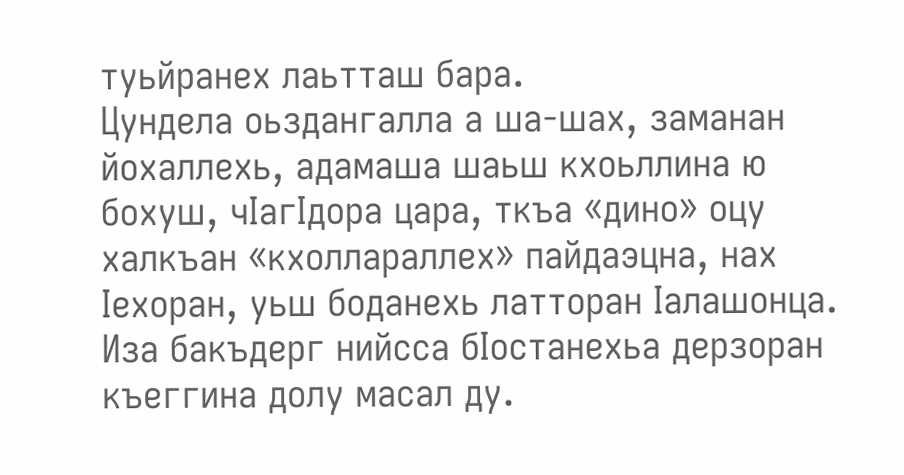туьйранех лаьтташ бара.
Цундела оьздангалла а ша-шах, заманан йохаллехь, адамаша шаьш кхоьллина ю бохуш, чIагIдора цара, ткъа «дино» оцу халкъан «кхоллараллех» пайдаэцна, нах Iехоран, уьш боданехь латторан Iалашонца. Иза бакъдерг нийсса бIостанехьа дерзоран къеггина долу масал ду.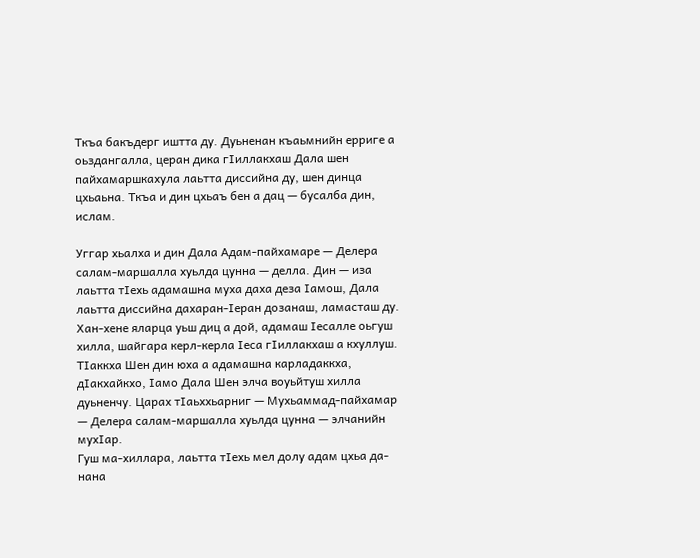Ткъа бакъдерг иштта ду. Дуьненан къаьмнийн ерриге а оьздангалла, церан дика гIиллакхаш Дала шен пайхамаршкахула лаьтта диссийна ду, шен динца цхьаьна. Ткъа и дин цхьаъ бен а дац — бусалба дин, ислам.

Уггар хьалха и дин Дала Адам-пайхамаре — Делера салам-маршалла хуьлда цунна — делла. Дин — иза лаьтта тIехь адамашна муха даха деза Iамош, Дала лаьтта диссийна дахаран-Iеран дозанаш, ламасташ ду. Хан-хене яларца уьш диц а дой, адамаш Iесалле оьгуш хилла, шайгара керл-керла Iеса гIиллакхаш а кхуллуш. ТIаккха Шен дин юха а адамашна карладаккха, дIакхайкхо, Iамо Дала Шен элча воуьйтуш хилла дуьненчу. Царах тIаьххьарниг — Мухьаммад-пайхамар — Делера салам-маршалла хуьлда цунна — элчанийн мухIар.
Гуш ма-хиллара, лаьтта тIехь мел долу адам цхьа да-нана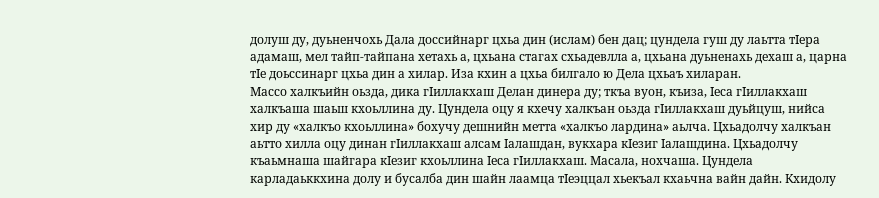долуш ду, дуьненчохь Дала доссийнарг цхьа дин (ислам) бен дац; цундела гуш ду лаьтта тIера адамаш, мел тайп-тайпана хетахь а, цхьана стагах схьадевлла а, цхьана дуьненахь дехаш а, царна тIе доьссинарг цхьа дин а хилар. Иза кхин а цхьа билгало ю Дела цхьаъ хиларан.
Массо халкъийн оьзда, дика гIиллакхаш Делан динера ду; ткъа вуон, къиза, Iеса гIиллакхаш халкъаша шаьш кхоьллина ду. Цундела оцу я кхечу халкъан оьзда гIиллакхаш дуьйцуш, нийса хир ду «халкъо кхоьллина» бохучу дешнийн метта «халкъо лардина» аьлча. Цхьадолчу халкъан аьтто хилла оцу динан гIиллакхаш алсам Iалашдан, вукхара кIезиг Iалашдина. Цхьадолчу къаьмнаша шайгара кIезиг кхоьллина Iеса гIиллакхаш. Масала, нохчаша. Цундела карладаьккхина долу и бусалба дин шайн лаамца тIеэццал хьекъал кхаьчна вайн дайн. Кхидолу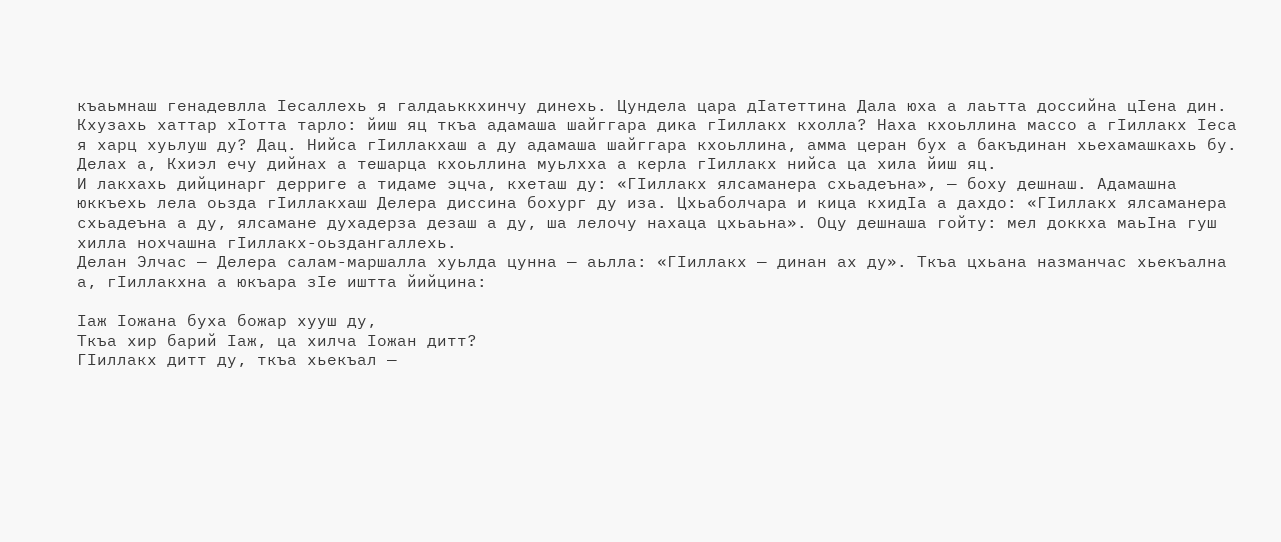къаьмнаш генадевлла Iесаллехь я галдаьккхинчу динехь. Цундела цара дIатеттина Дала юха а лаьтта доссийна цIена дин.
Кхузахь хаттар хIотта тарло: йиш яц ткъа адамаша шайггара дика гIиллакх кхолла? Наха кхоьллина массо а гIиллакх Iеса я харц хуьлуш ду? Дац. Нийса гIиллакхаш а ду адамаша шайггара кхоьллина, амма церан бух а бакъдинан хьехамашкахь бу. Делах а, Кхиэл ечу дийнах а тешарца кхоьллина муьлхха а керла гIиллакх нийса ца хила йиш яц.
И лакхахь дийцинарг дерриге а тидаме эцча, кхеташ ду: «ГIиллакх ялсаманера схьадеъна», — боху дешнаш. Адамашна юккъехь лела оьзда гIиллакхаш Делера диссина бохург ду иза. Цхьаболчара и кица кхидIа а дахдо: «ГIиллакх ялсаманера схьадеъна а ду, ялсамане духадерза дезаш а ду, ша лелочу нахаца цхьаьна». Оцу дешнаша гойту: мел доккха маьIна гуш хилла нохчашна гIиллакх-оьздангаллехь.
Делан Элчас — Делера салам-маршалла хуьлда цунна — аьлла: «ГIиллакх — динан ах ду». Ткъа цхьана назманчас хьекъална а, гIиллакхна а юкъара зIе иштта йийцина:

Iаж Iожана буха божар хууш ду,
Ткъа хир барий Iаж, ца хилча Iожан дитт?
ГIиллакх дитт ду, ткъа хьекъал —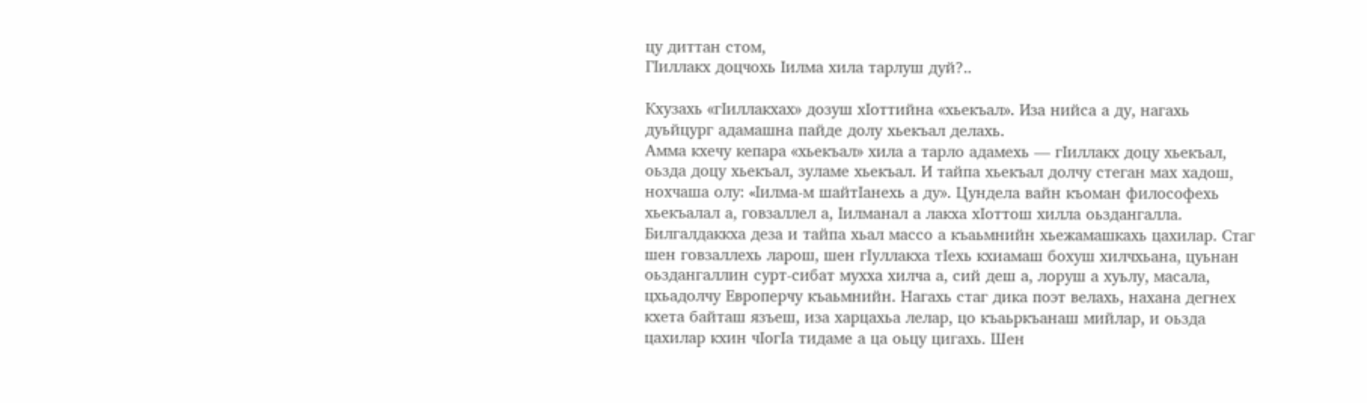цу диттан стом,
ГIиллакх доцчохь Iилма хила тарлуш дуй?..

Кхузахь «гIиллакхах» дозуш хIоттийна «хьекъал». Иза нийса а ду, нагахь дуьйцург адамашна пайде долу хьекъал делахь.
Амма кхечу кепара «хьекъал» хила а тарло адамехь — гIиллакх доцу хьекъал, оьзда доцу хьекъал, зуламе хьекъал. И тайпа хьекъал долчу стеган мах хадош, нохчаша олу: «Iилма-м шайтIанехь а ду». Цундела вайн къоман философехь хьекъалал а, говзаллел а, Iилманал а лакха хIоттош хилла оьздангалла.
Билгалдаккха деза и тайпа хьал массо а къаьмнийн хьежамашкахь цахилар. Стаг шен говзаллехь ларош, шен гIуллакха тIехь кхиамаш бохуш хилчхьана, цуьнан оьздангаллин сурт-сибат мухха хилча а, сий деш а, лоруш а хуьлу, масала, цхьадолчу Европерчу къаьмнийн. Нагахь стаг дика поэт велахь, нахана дегнех кхета байташ язъеш, иза харцахьа лелар, цо къаьркъанаш мийлар, и оьзда цахилар кхин чIогIа тидаме а ца оьцу цигахь. Шен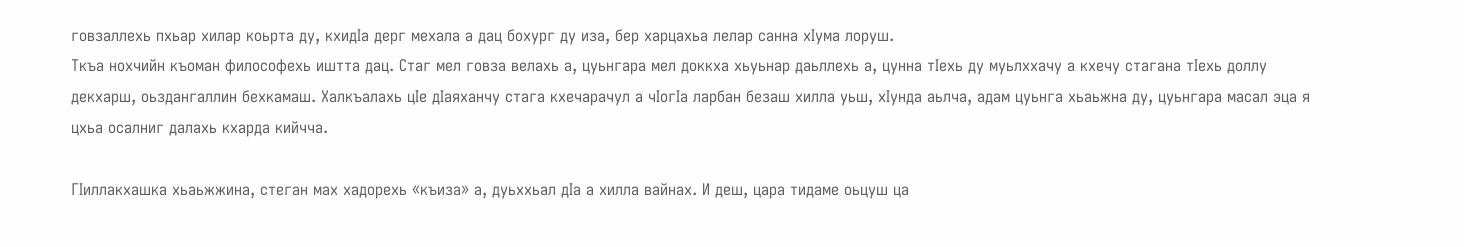говзаллехь пхьар хилар коьрта ду, кхидIа дерг мехала а дац бохург ду иза, бер харцахьа лелар санна хIума лоруш.
Ткъа нохчийн къоман философехь иштта дац. Стаг мел говза велахь а, цуьнгара мел доккха хьуьнар даьллехь а, цунна тIехь ду муьлххачу а кхечу стагана тIехь доллу декхарш, оьздангаллин бехкамаш. Халкъалахь цIе дIаяханчу стага кхечарачул а чIогIа ларбан безаш хилла уьш, хIунда аьлча, адам цуьнга хьаьжна ду, цуьнгара масал эца я цхьа осалниг далахь кхарда кийчча.

ГIиллакхашка хьаьжжина, стеган мах хадорехь «къиза» а, дуьххьал дIа а хилла вайнах. И деш, цара тидаме оьцуш ца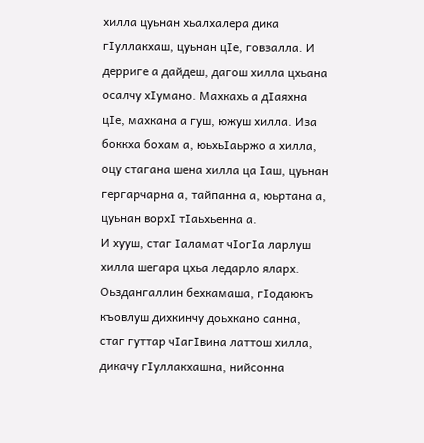хилла цуьнан хьалхалера дика гIуллакхаш, цуьнан цIе, говзалла. И дерриге а дайдеш, дагош хилла цхьана осалчу хIумано. Махкахь а дIаяхна цIе, махкана а гуш, южуш хилла. Иза боккха бохам а, юьхьIаьржо а хилла, оцу стагана шена хилла ца Iаш, цуьнан гергарчарна а, тайпанна а, юьртана а, цуьнан ворхI тIаьхьенна а.
И хууш, стаг Iаламат чIогIа ларлуш хилла шегара цхьа ледарло яларх. Оьздангаллин бехкамаша, гIодаюкъ къовлуш дихкинчу доьхкано санна, стаг гуттар чIагIвина латтош хилла, дикачу гIуллакхашна, нийсонна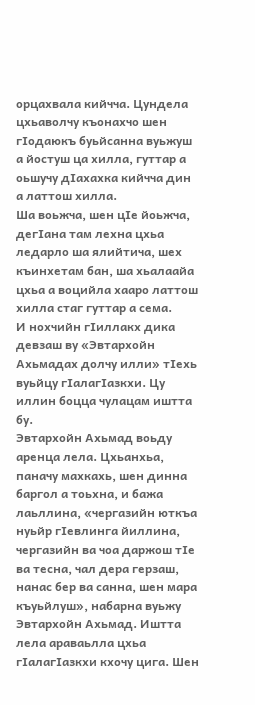орцахвала кийчча. Цундела цхьаволчу къонахчо шен гIодаюкъ буьйсанна вуьжуш а йостуш ца хилла, гуттар а оьшучу дIахахка кийчча дин а латтош хилла.
Ша воьжча, шен цIе йоьжча, дегIана там лехна цхьа ледарло ша ялийтича, шех къинхетам бан, ша хьалаайа цхьа а воцийла хааро латтош хилла стаг гуттар а сема.
И нохчийн гIиллакх дика девзаш ву «Эвтархойн Ахьмадах долчу илли» тIехь вуьйцу гIалагIазкхи. Цу иллин боцца чулацам иштта бу.
Эвтархойн Ахьмад воьду аренца лела. Цхьанхьа, паначу махкахь, шен динна баргол а тоьхна, и бажа лаьллина, «чергазийн юткъа нуьйр гIевлинга йиллина, чергазийн ва чоа даржош тIе ва тесна, чал дера герзаш, нанас бер ва санна, шен мара къуьйлуш», набарна вуьжу Эвтархойн Ахьмад. Иштта лела араваьлла цхьа гIалагIазкхи кхочу цига. Шен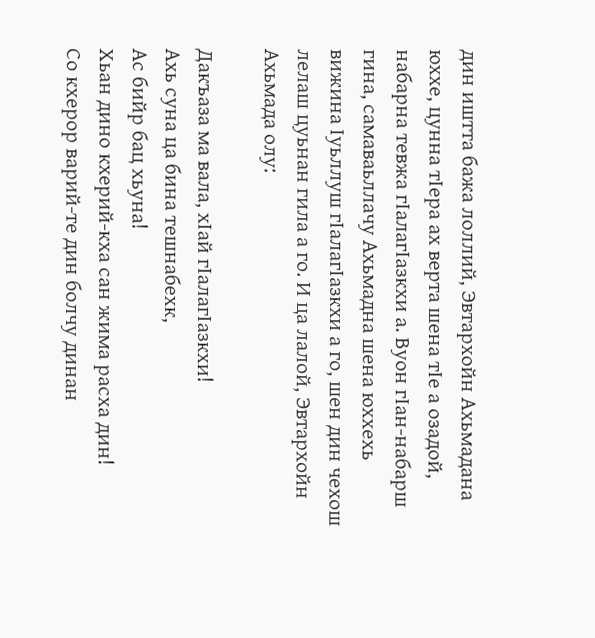дин иштта бажа лоллий, Эвтархойн Ахьмадана юххе, цунна тIера ах верта шена тIе а озадой, набарна тевжа гIалагIазкхи а. Вуон гIан-набарш гина, самаваьллачу Ахьмадна шена юххехь вижина Iуьллуш гIалагIазкхи а го, шен дин чехош лелаш цуьнан гила а го. И ца лалой, Эвтархойн Ахьмада олу:

Дакъаза ма вала, хIай гIалагIазкхи!
Ахь суна ца бина тешнабехк,
Ас бийр бац хьуна!
Хьан дино кхерий-кха сан жима расха дин!
Со кхерор варий-те дин болчу динан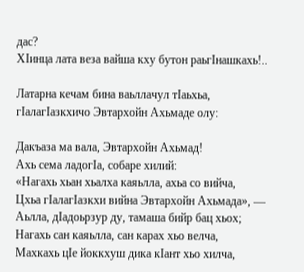дас?
ХIинца лата веза вайша кху бутон раьгIнашкахь!..

Латарна кечам бина ваьллачул тIаьхьа, гIалагIазкхичо Эвтархойн Ахьмаде олу:

Дакъаза ма вала, Эвтархойн Ахьмад!
Ахь сема ладогIа, собаре хилий:
«Нагахь хьан хьалха каяьлла, ахьа со вийча,
Цхьа гIалагIазкхи вийна Эвтархойн Ахьмада», —
Аьлла, дIадоьрзур ду, тамаша бийр бац хьох;
Нагахь сан каяьлла, сан карах хьо велча,
Махкахь цIе йоккхуш дика кIант хьо хилча,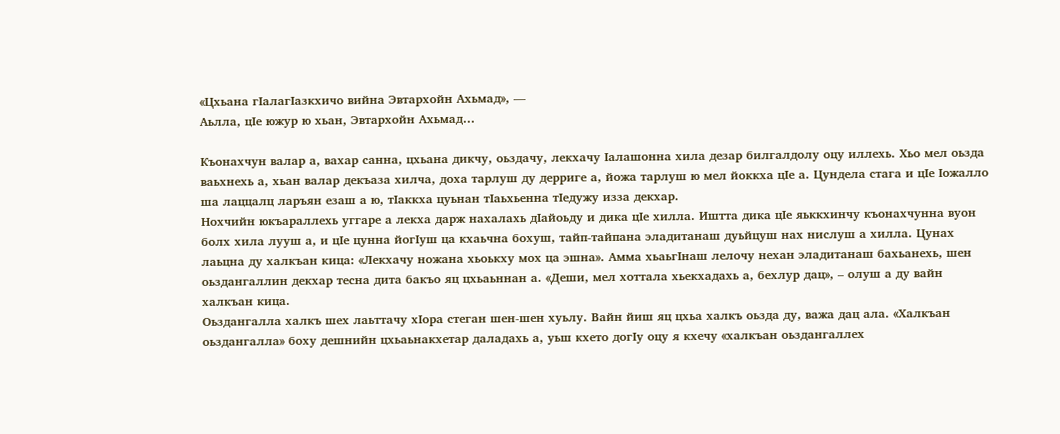«Цхьана гIалагIазкхичо вийна Эвтархойн Ахьмад», —
Аьлла, цIе южур ю хьан, Эвтархойн Ахьмад…

Къонахчун валар а, вахар санна, цхьана дикчу, оьздачу, лекхачу Iалашонна хила дезар билгалдолу оцу иллехь. Хьо мел оьзда ваьхнехь а, хьан валар декъаза хилча, доха тарлуш ду дерриге а, йожа тарлуш ю мел йоккха цIе а. Цундела стага и цIе Iожалло ша лаццалц ларъян езаш а ю, тIаккха цуьнан тIаьхьенна тIедужу изза декхар.
Нохчийн юкъараллехь уггаре а лекха дарж нахалахь дIайоьду и дика цIе хилла. Иштта дика цIе яьккхинчу къонахчунна вуон болх хила лууш а, и цIе цунна йогIуш ца кхаьчна бохуш, тайп-тайпана эладитанаш дуьйцуш нах нислуш а хилла. Цунах лаьцна ду халкъан кица: «Лекхачу ножана хьоькху мох ца эшна». Амма хьаьгIнаш лелочу нехан эладитанаш бахьанехь, шен оьздангаллин декхар тесна дита бакъо яц цхьаьннан а. «Деши, мел хоттала хьекхадахь а, бехлур дац», – олуш а ду вайн халкъан кица.
Оьздангалла халкъ шех лаьттачу хIора стеган шен-шен хуьлу. Вайн йиш яц цхьа халкъ оьзда ду, важа дац ала. «Халкъан оьздангалла» боху дешнийн цхьаьнакхетар даладахь а, уьш кхето догIу оцу я кхечу «халкъан оьздангаллех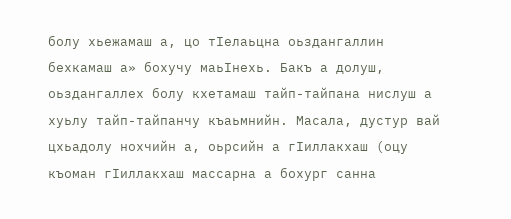болу хьежамаш а, цо тIелаьцна оьздангаллин бехкамаш а» бохучу маьIнехь. Бакъ а долуш, оьздангаллех болу кхетамаш тайп-тайпана нислуш а хуьлу тайп-тайпанчу къаьмнийн. Масала, дустур вай цхьадолу нохчийн а, оьрсийн а гIиллакхаш (оцу къоман гIиллакхаш массарна а бохург санна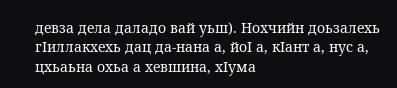девза дела даладо вай уьш). Нохчийн доьзалехь гIиллакхехь дац да-нана а, йоI а, кIант а, нус а, цхьаьна охьа а хевшина, хIума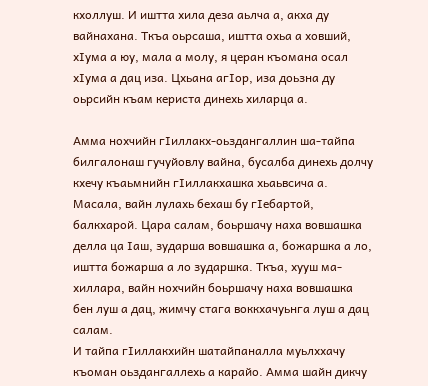кхоллуш. И иштта хила деза аьлча а, акха ду вайнахана. Ткъа оьрсаша, иштта охьа а ховший, хIума а юу, мала а молу, я церан къомана осал хIума а дац иза. Цхьана агIор, иза доьзна ду оьрсийн къам кериста динехь хиларца а.

Амма нохчийн гIиллакх-оьздангаллин ша-тайпа билгалонаш гучуйовлу вайна, бусалба динехь долчу кхечу къаьмнийн гIиллакхашка хьаьвсича а. Масала, вайн лулахь бехаш бу гIебартой, балкхарой. Цара салам, боьршачу наха вовшашка делла ца Iаш, зударша вовшашка а, божаршка а ло, иштта божарша а ло зударшка. Ткъа, хууш ма-хиллара, вайн нохчийн боьршачу наха вовшашка бен луш а дац, жимчу стага воккхачуьнга луш а дац салам.
И тайпа гIиллакхийн шатайпаналла муьлххачу къоман оьздангаллехь а карайо. Амма шайн дикчу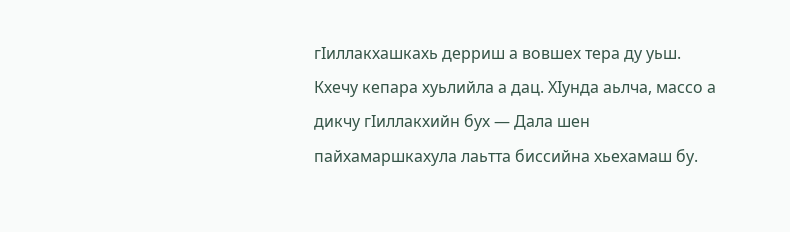гIиллакхашкахь дерриш а вовшех тера ду уьш. Кхечу кепара хуьлийла а дац. ХIунда аьлча, массо а дикчу гIиллакхийн бух — Дала шен пайхамаршкахула лаьтта биссийна хьехамаш бу.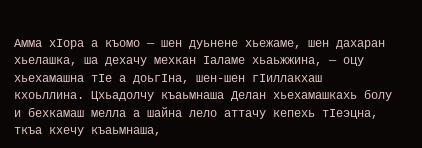Амма хIора а къомо — шен дуьнене хьежаме, шен дахаран хьелашка, ша дехачу мехкан Iаламе хьаьжжина, — оцу хьехамашна тIе а доьгIна, шен-шен гIиллакхаш кхоьллина. Цхьадолчу къаьмнаша Делан хьехамашкахь болу и бехкамаш мелла а шайна лело аттачу кепехь тIеэцна, ткъа кхечу къаьмнаша,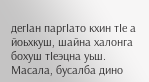дегIан паргIато кхин тIе а йоьхкуш, шайна халонга бохуш тIеэцна уьш.
Масала, бусалба дино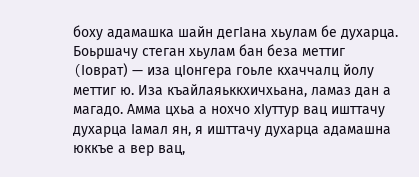боху адамашка шайн дегIана хьулам бе духарца. Боьршачу стеган хьулам бан беза меттиг (Iоврат) — иза цIонгера гоьле кхаччалц йолу меттиг ю. Иза къайлаяьккхичхьана, ламаз дан а магадо. Амма цхьа а нохчо хIуттур вац ишттачу духарца Iамал ян, я ишттачу духарца адамашна юккъе а вер вац,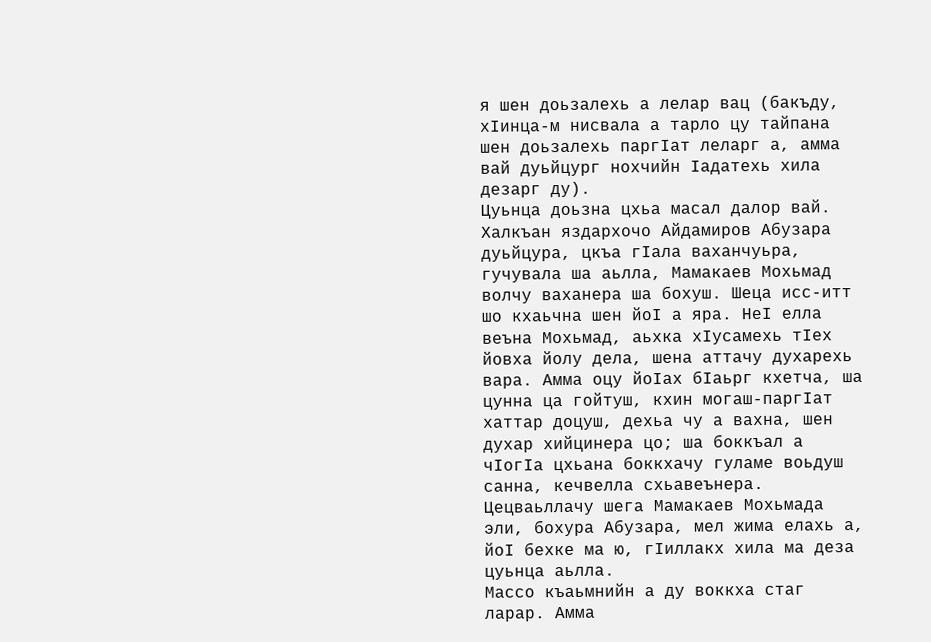я шен доьзалехь а лелар вац (бакъду, хIинца-м нисвала а тарло цу тайпана шен доьзалехь паргIат леларг а, амма вай дуьйцург нохчийн Iадатехь хила дезарг ду).
Цуьнца доьзна цхьа масал далор вай.
Халкъан яздархочо Айдамиров Абузара дуьйцура, цкъа гIала ваханчуьра, гучувала ша аьлла, Мамакаев Мохьмад волчу ваханера ша бохуш. Шеца исс-итт шо кхаьчна шен йоI а яра. НеI елла веъна Мохьмад, аьхка хIусамехь тIех йовха йолу дела, шена аттачу духарехь вара. Амма оцу йоIах бIаьрг кхетча, ша цунна ца гойтуш, кхин могаш-паргIат хаттар доцуш, дехьа чу а вахна, шен духар хийцинера цо; ша боккъал а чIогIа цхьана боккхачу гуламе воьдуш санна, кечвелла схьавеънера. Цецваьллачу шега Мамакаев Мохьмада эли, бохура Абузара, мел жима елахь а, йоI бехке ма ю, гIиллакх хила ма деза цуьнца аьлла.
Массо къаьмнийн а ду воккха стаг ларар. Амма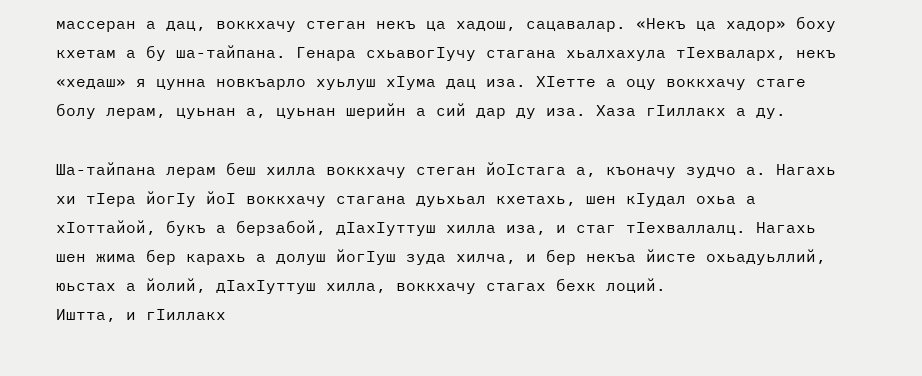массеран а дац, воккхачу стеган некъ ца хадош, сацавалар. «Некъ ца хадор» боху кхетам а бу ша-тайпана. Генара схьавогIучу стагана хьалхахула тIехваларх, некъ «хедаш» я цунна новкъарло хуьлуш хIума дац иза. ХIетте а оцу воккхачу стаге болу лерам, цуьнан а, цуьнан шерийн а сий дар ду иза. Хаза гIиллакх а ду.

Ша-тайпана лерам беш хилла воккхачу стеган йоIстага а, къоначу зудчо а. Нагахь хи тIера йогIу йоI воккхачу стагана дуьхьал кхетахь, шен кIудал охьа а хIоттайой, букъ а берзабой, дIахIуттуш хилла иза, и стаг тIехваллалц. Нагахь шен жима бер карахь а долуш йогIуш зуда хилча, и бер некъа йисте охьадуьллий, юьстах а йолий, дIахIуттуш хилла, воккхачу стагах бехк лоций.
Иштта, и гIиллакх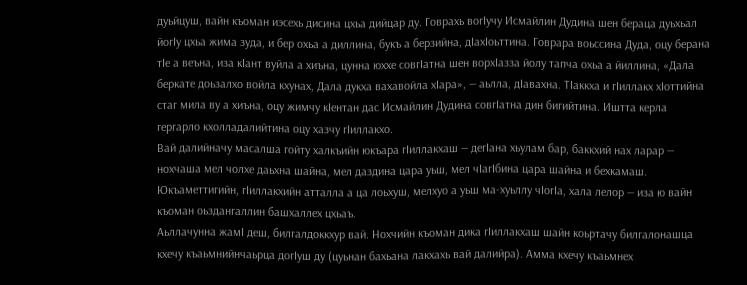дуьйцуш, вайн къоман иэсехь дисина цхьа дийцар ду. Говрахь вогIучу Исмайлин Дудина шен бераца дуьхьал йогIу цхьа жима зуда, и бер охьа а диллина, букъ а берзийна, дIахIоьттина. Говрара воьссина Дуда, оцу берана тIе а веъна, иза кIант вуйла а хиъна, цунна юххе совгIатна шен ворхIазза йолу тапча охьа а йиллина, «Дала беркате доьзалхо войла кхунах, Дала дукха вахавойла хIара», — аьлла, дIавахна. ТIаккха и гIиллакх хIоттийна стаг мила ву а хиъна, оцу жимчу кIентан дас Исмайлин Дудина совгIатна дин бигийтина. Иштта керла гергарло кхолладалийтина оцу хазчу гIиллакхо.
Вай далийначу масалша гойту халкъийн юкъара гIиллакхаш — дегIана хьулам бар, баккхий нах ларар — нохчаша мел чолхе даьхна шайна, мел даздина цара уьш, мел чIагIбина цара шайна и бехкамаш. Юкъаметтигийн, гIиллакхийн атталла а ца лоьхуш, мелхуо а уьш ма-хуьллу чIогIа, хала лелор — иза ю вайн къоман оьздангаллин башхаллех цхьаъ.
Аьллачунна жамI деш, билгалдоккхур вай. Нохчийн къоман дика гIиллакхаш шайн коьртачу билгалонашца кхечу къаьмнийнчаьрца догIуш ду (цуьнан бахьана лакхахь вай далийра). Амма кхечу къаьмнех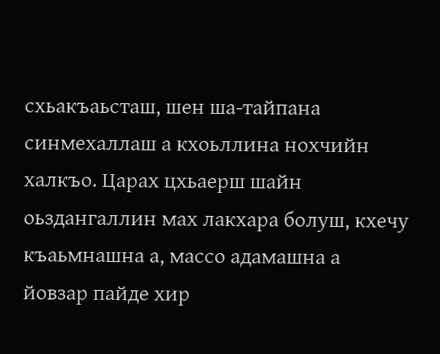схьакъаьсташ, шен ша-тайпана синмехаллаш а кхоьллина нохчийн халкъо. Царах цхьаерш шайн оьздангаллин мах лакхара болуш, кхечу къаьмнашна а, массо адамашна а йовзар пайде хир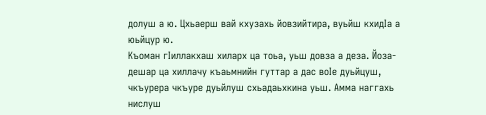долуш а ю. Цхьаерш вай кхузахь йовзийтира, вуьйш кхидIа а юьйцур ю.
Къоман гIиллакхаш хиларх ца тоьа, уьш довза а деза. Йоза-дешар ца хиллачу къаьмнийн гуттар а дас воIе дуьйцуш, чкъурера чкъуре дуьйлуш схьадаьхкина уьш. Амма наггахь нислуш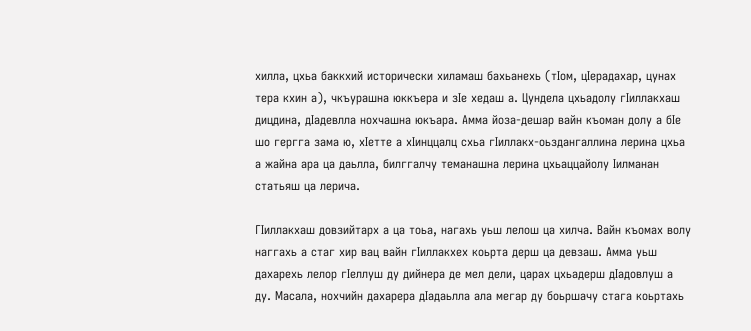хилла, цхьа баккхий исторически хиламаш бахьанехь (тIом, цIерадахар, цунах тера кхин а), чкъурашна юккъера и зIе хедаш а. Цундела цхьадолу гIиллакхаш дицдина, дIадевлла нохчашна юкъара. Амма йоза-дешар вайн къоман долу а бIе шо гергга зама ю, хIетте а хIинццалц схьа гIиллакх-оьздангаллина лерина цхьа а жайна ара ца даьлла, билггалчу теманашна лерина цхьаццайолу Iилманан статьяш ца лерича.

ГIиллакхаш довзийтарх а ца тоьа, нагахь уьш лелош ца хилча. Вайн къомах волу наггахь а стаг хир вац вайн гIиллакхех коьрта дерш ца девзаш. Амма уьш дахарехь лелор гIеллуш ду дийнера де мел дели, царах цхьадерш дIадовлуш а ду. Масала, нохчийн дахарера дIадаьлла ала мегар ду боьршачу стага коьртахь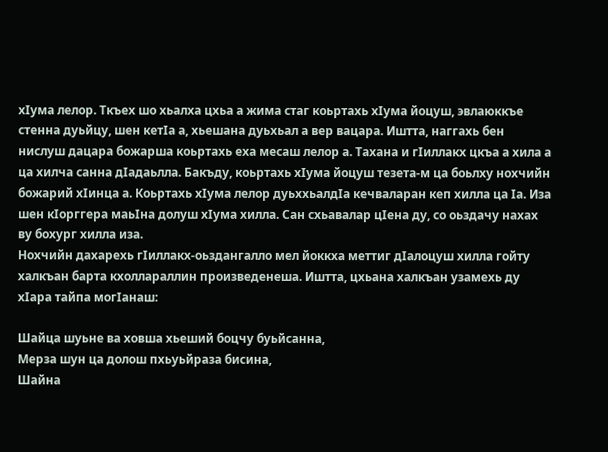хIума лелор. Ткъех шо хьалха цхьа а жима стаг коьртахь хIума йоцуш, эвлаюккъе стенна дуьйцу, шен кетIа а, хьешана дуьхьал а вер вацара. Иштта, наггахь бен нислуш дацара божарша коьртахь еха месаш лелор а. Тахана и гIиллакх цкъа а хила а ца хилча санна дIадаьлла. Бакъду, коьртахь хIума йоцуш тезета-м ца боьлху нохчийн божарий хIинца а. Коьртахь хIума лелор дуьххьалдIа кечваларан кеп хилла ца Iа. Иза шен кIорггера маьIна долуш хIума хилла. Сан схьавалар цIена ду, со оьздачу нахах ву бохург хилла иза.
Нохчийн дахарехь гIиллакх-оьздангалло мел йоккха меттиг дIалоцуш хилла гойту халкъан барта кхоллараллин произведенеша. Иштта, цхьана халкъан узамехь ду хIара тайпа могIанаш:

Шайца шуьне ва ховша хьеший боцчу буьйсанна,
Мерза шун ца долош пхьуьйраза бисина,
Шайна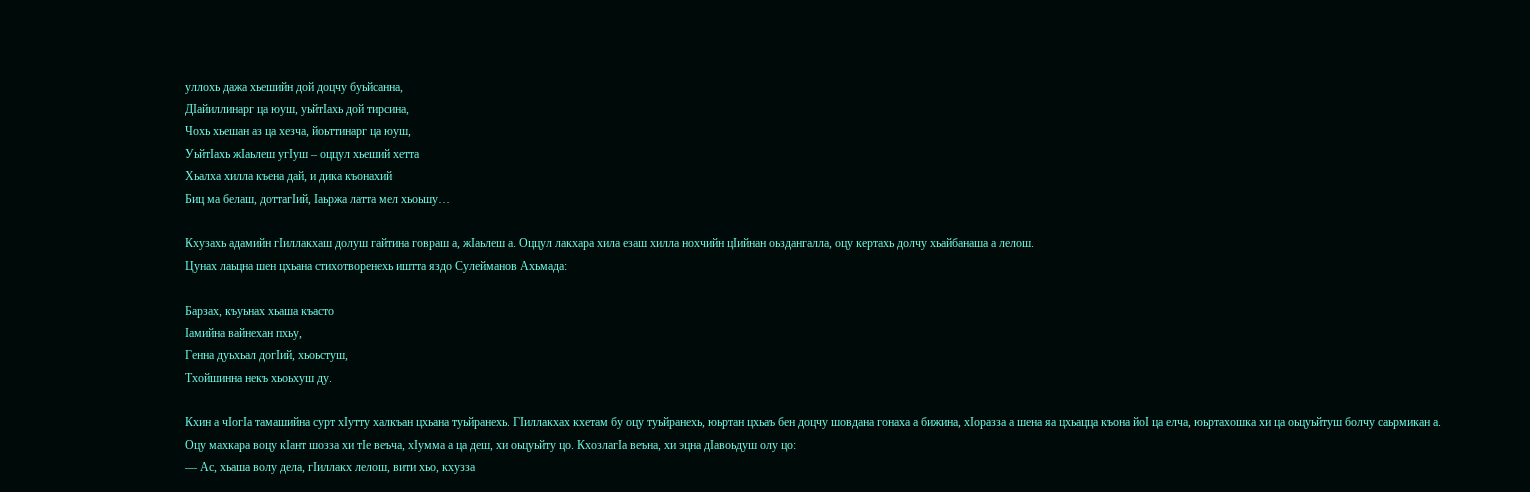уллохь дажа хьешийн дой доцчу буьйсанна,
ДIайиллинарг ца юуш, уьйтIахь дой тирсина,
Чохь хьешан аз ца хезча, йоьттинарг ца юуш,
УьйтIахь жIаьлеш угIуш – оццул хьеший хетта
Хьалха хилла къена дай, и дика къонахий
Биц ма белаш, доттагIий, Iаьржа латта мел хьоьшу…

Кхузахь адамийн гIиллакхаш долуш гайтина говраш а, жIаьлеш а. Оццул лакхара хила езаш хилла нохчийн цIийнан оьздангалла, оцу кертахь долчу хьайбанаша а лелош.
Цунах лаьцна шен цхьана стихотворенехь иштта яздо Сулейманов Ахьмада:

Барзах, къуьнах хьаша къасто
Iамийна вайнехан пхьу,
Генна дуьхьал догIий, хьоьстуш,
Тхойшинна некъ хьоьхуш ду.

Кхин а чIогIа тамашийна сурт хIутту халкъан цхьана туьйранехь. ГIиллакхах кхетам бу оцу туьйранехь, юьртан цхьаъ бен доцчу шовдана гонаха а бижина, хIоразза а шена яа цхьацца къона йоI ца елча, юьртахошка хи ца оьцуьйтуш болчу саьрмикан а. Оцу махкара воцу кIант шозза хи тIе веъча, хIумма а ца деш, хи оьцуьйту цо. КхозлагIа веъна, хи эцна дIавоьдуш олу цо:
— Ас, хьаша волу дела, гIиллакх лелош, вити хьо, кхузза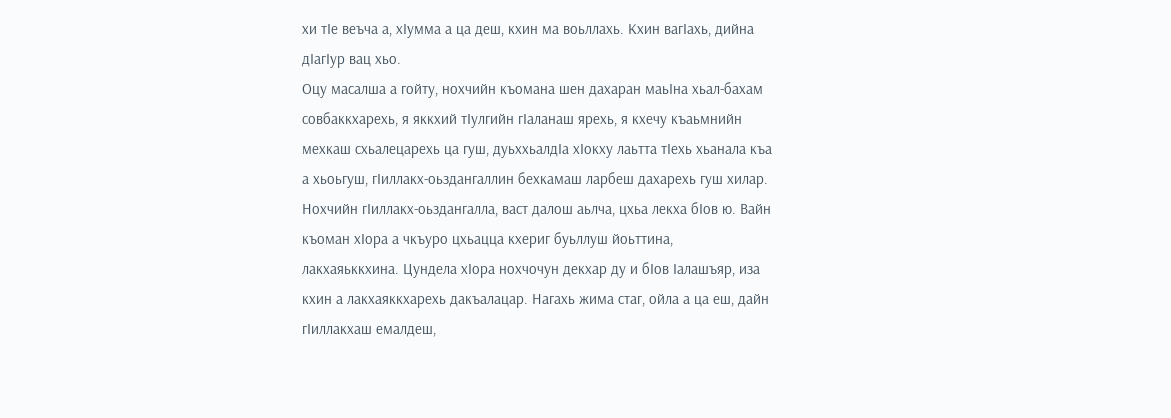хи тIе веъча а, хIумма а ца деш, кхин ма воьллахь. Кхин вагIахь, дийна дIагIур вац хьо.
Оцу масалша а гойту, нохчийн къомана шен дахаран маьIна хьал-бахам совбаккхарехь, я яккхий тIулгийн гIаланаш ярехь, я кхечу къаьмнийн мехкаш схьалецарехь ца гуш, дуьххьалдIа хIокху лаьтта тIехь хьанала къа а хьоьгуш, гIиллакх-оьздангаллин бехкамаш ларбеш дахарехь гуш хилар.
Нохчийн гIиллакх-оьздангалла, васт далош аьлча, цхьа лекха бIов ю. Вайн къоман хIора а чкъуро цхьацца кхериг буьллуш йоьттина, лакхаяьккхина. Цундела хIора нохчочун декхар ду и бIов Iалашъяр, иза кхин а лакхаяккхарехь дакъалацар. Нагахь жима стаг, ойла а ца еш, дайн гIиллакхаш емалдеш,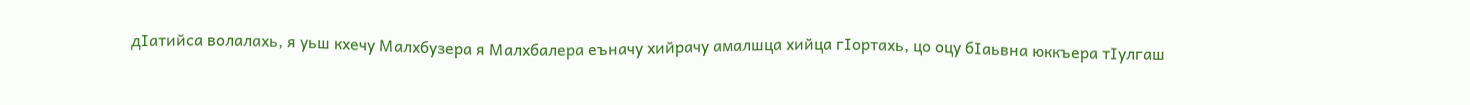дIатийса волалахь, я уьш кхечу Малхбузера я Малхбалера еъначу хийрачу амалшца хийца гIортахь, цо оцу бIаьвна юккъера тIулгаш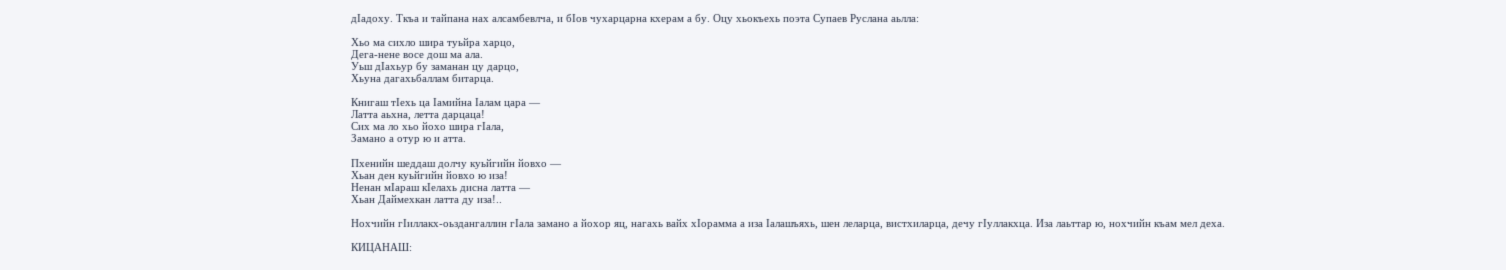дIадоху. Ткъа и тайпана нах алсамбевлча, и бIов чухарцарна кхерам а бу. Оцу хьокъехь поэта Супаев Руслана аьлла:

Хьо ма сихло шира туьйра харцо,
Дега-нене восе дош ма ала.
Уьш дIахьур бу заманан цу дарцо,
Хьуна дагахьбаллам битарца.

Книгаш тIехь ца Iамийна Iалам цара —
Латта аьхна, летта дарцаца!
Сих ма ло хьо йохо шира гIала,
Замано а отур ю и атта.

Пхенийн шеддаш долчу куьйгийн йовхо —
Хьан ден куьйгийн йовхо ю иза!
Ненан мIараш кIелахь дисна латта —
Хьан Даймехкан латта ду иза!..

Нохчийн гIиллакх-оьздангаллин гIала замано а йохор яц, нагахь вайх хIорамма а иза Iалашъяхь, шен леларца, вистхиларца, дечу гIуллакхца. Иза лаьттар ю, нохчийн къам мел деха.

КИЦАНАШ: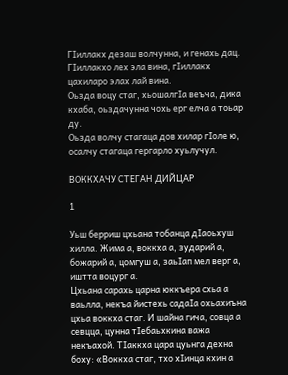ГIиллакх дезаш волчунна, и генахь дац.
ГIиллакхо лех эла вина, гIиллакх цахиларо элах лай вина.
Оьзда воцу стаг, хьошалгIа веъча, дика кхаба, оьздачунна чохь ерг елча а тоьар ду.
Оьзда волчу стагаца дов хилар гIоле ю, осалчу стагаца гергарло хуьлучул.

ВОККХАЧУ СТЕГАН ДИЙЦАР

1

Уьш берриш цхьана тобанца дIаоьхуш хилла. Жима а, воккха а, зударий а, божарий а, цомгуш а, заьIап мел верг а, иштта воцург а.
Цхьана сарахь царна юккъера схьа а ваьлла, некъа йистехь садаIа охьахиъна цхьа воккха стаг. И шайна гича, совца а севцца, цунна тIебаьхкина важа некъахой. ТIаккха цара цуьнга дехна боху: «Воккха стаг, тхо хIинца кхин а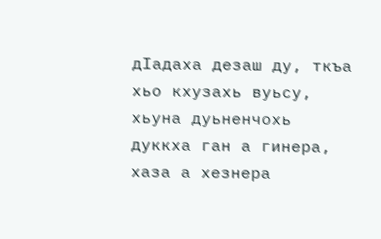дIадаха дезаш ду, ткъа хьо кхузахь вуьсу, хьуна дуьненчохь дуккха ган а гинера, хаза а хезнера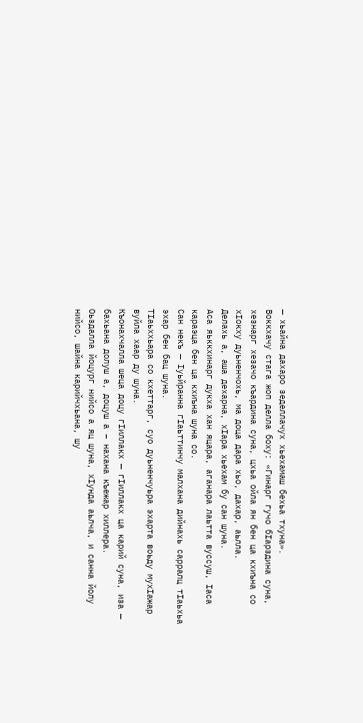— хьайна дахаро зеделлачух хьехамаш бехьа тхуна».
Воккхачу стага жоп делла боху: «Гинарг гучо бIарздина суна, хезнарг хезачо къардина суна, цхьа ойла ян бен ца кхиъна со хIокху дуьненчохь, ма доца дара хьо, дахар, аьлла.
Делахь а, аша дехарна, хIара хьехам бу сан шуна.
Аса яьккхинарг дукха хан яцара, аганара лаьтта вуссуш, Iаса караэца бен ца кхиъна шуна со.
Сан некъ — Iуьйранна гIаьттинчу малхана дийнахь сарралц тIаьхьа эхар бен бац шуна.
ТIаьххьара со кхеттарг, суо дуьненчуьра эхарта воьду мухIажар вуйла хаар ду шуна.
Къонахчалла шеца доцу гIиллакх — гIиллакх ца карий суна, иза — бахьана долуш а, доцуш а – нахана къежар хиллера.
Оьздалла йоцург нийсо а яц шуна, хIунда аьлча, и санна йолу нийсо, шайна карийчхьана, шу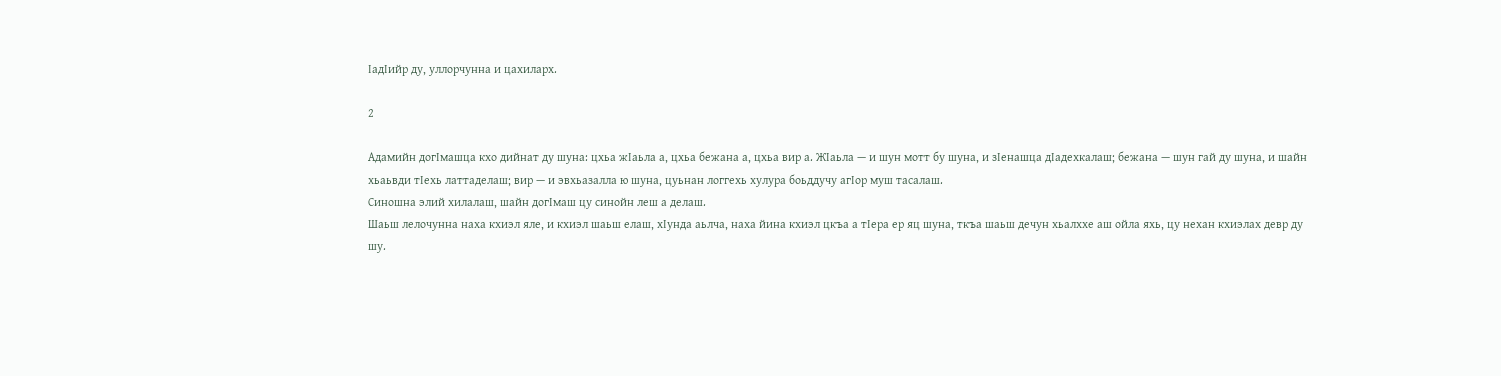IадIийр ду, уллорчунна и цахиларх.

2

Адамийн догIмашца кхо дийнат ду шуна: цхьа жIаьла а, цхьа бежана а, цхьа вир а. ЖIаьла — и шун мотт бу шуна, и зIенашца дIадехкалаш; бежана — шун гай ду шуна, и шайн хьаьвди тIехь латтаделаш; вир — и эвхьазалла ю шуна, цуьнан логгехь хулура боьддучу агIор муш тасалаш.
Синошна элий хилалаш, шайн догIмаш цу синойн леш а делаш.
Шаьш лелочунна наха кхиэл яле, и кхиэл шаьш елаш, хIунда аьлча, наха йина кхиэл цкъа а тIера ер яц шуна, ткъа шаьш дечун хьалххе аш ойла яхь, цу нехан кхиэлах девр ду шу.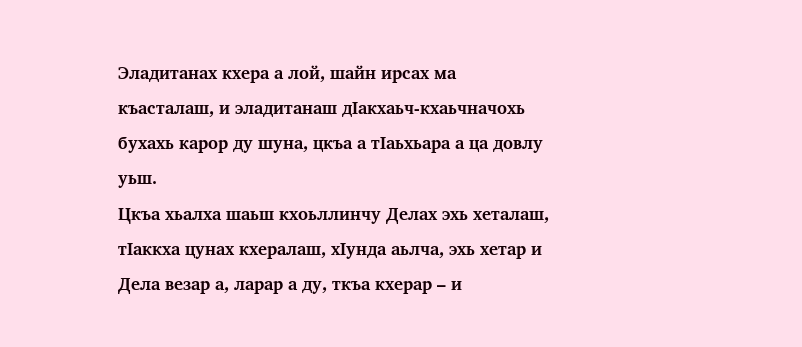Эладитанах кхера а лой, шайн ирсах ма къасталаш, и эладитанаш дIакхаьч-кхаьчначохь бухахь карор ду шуна, цкъа а тIаьхьара а ца довлу уьш.
Цкъа хьалха шаьш кхоьллинчу Делах эхь хеталаш, тIаккха цунах кхералаш, хIунда аьлча, эхь хетар и Дела везар а, ларар а ду, ткъа кхерар – и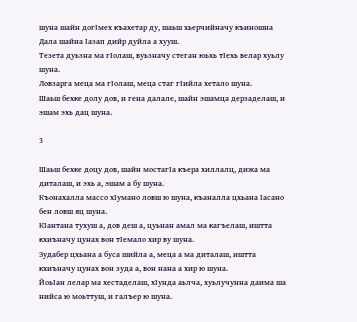шуна шайн догIмех къахетар ду, шаьш хьерчийначу къиношна Дала шайна Iазап дийр дуйла а хууш.
Тезета дуьзна ма гIолаш, вуьзначу стеган юьхь тIехь велар хуьлу шуна.
Ловзарга меца ма гIолаш, меца стаг гIийла хетало шуна.
Шаьш бехке долу дов, и гена далале, шайн эшамца дерзаделаш, и эшам эхь дац шуна.

3

Шаьш бехке доцу дов, шайн мостагIа къера хиллалц, дижа ма диталаш, и эхь а, эшам а бу шуна.
Къонахалла массо хIумано ловш ю шуна, къаналла цхьана Iасано бен ловш яц шуна.
КIантана тухуш а, дов деш а, цуьнан амал ма кагъелаш, иштта кхиъначу цунах вон тIемало хир ву шуна.
Зудабер цхьана а буса шийла а, меца а ма диталаш, иштта кхиъначу цунах вон зуда а, вон нана а хир ю шуна.
ЙоьIан лелар ма хестаделаш, хIунда аьлча, хуьлучунна даима ша нийса ю моьттуш, и галъер ю шуна.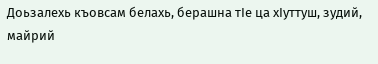Доьзалехь къовсам белахь, берашна тIе ца хIуттуш, зудий, майрий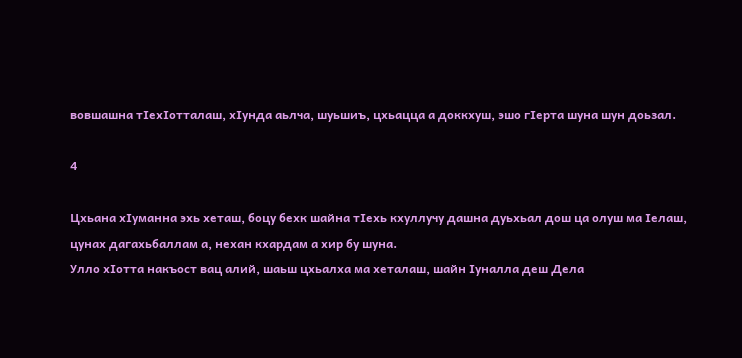вовшашна тIехIотталаш, хIунда аьлча, шуьшиъ, цхьацца а доккхуш, эшо гIерта шуна шун доьзал.

4

Цхьана хIуманна эхь хеташ, боцу бехк шайна тIехь кхуллучу дашна дуьхьал дош ца олуш ма Iелаш, цунах дагахьбаллам а, нехан кхардам а хир бу шуна.
Улло хIотта накъост вац алий, шаьш цхьалха ма хеталаш, шайн Iуналла деш Дела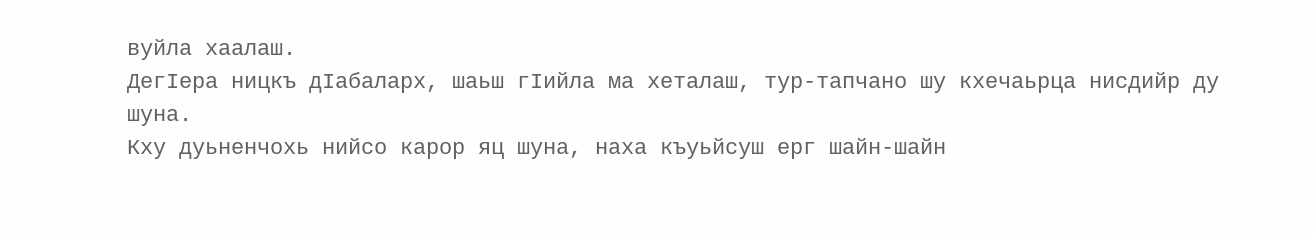вуйла хаалаш.
ДегIера ницкъ дIабаларх, шаьш гIийла ма хеталаш, тур-тапчано шу кхечаьрца нисдийр ду шуна.
Кху дуьненчохь нийсо карор яц шуна, наха къуьйсуш ерг шайн-шайн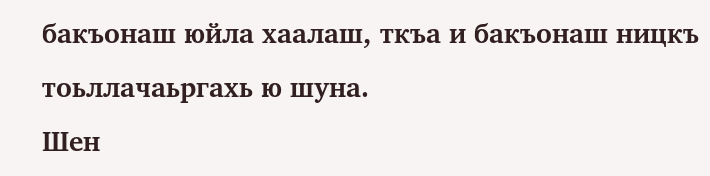бакъонаш юйла хаалаш, ткъа и бакъонаш ницкъ тоьллачаьргахь ю шуна.
Шен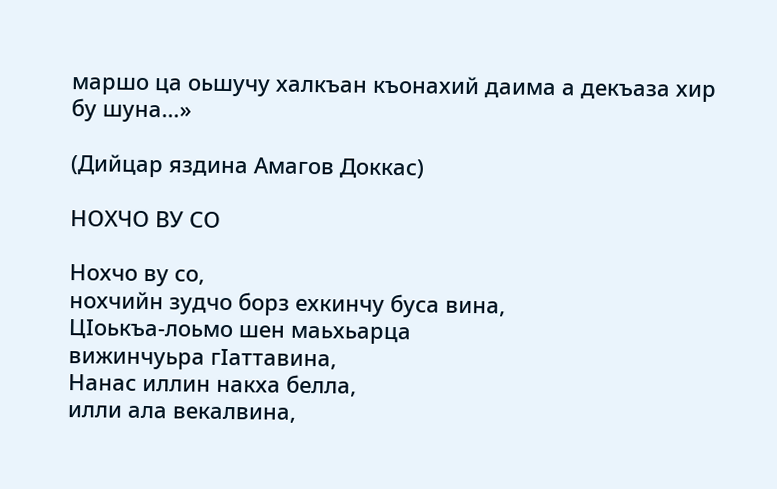маршо ца оьшучу халкъан къонахий даима а декъаза хир бу шуна…»

(Дийцар яздина Амагов Доккас)

НОХЧО ВУ СО

Нохчо ву со,
нохчийн зудчо борз ехкинчу буса вина,
ЦIоькъа-лоьмо шен маьхьарца
вижинчуьра гIаттавина,
Нанас иллин накха белла,
илли ала векалвина,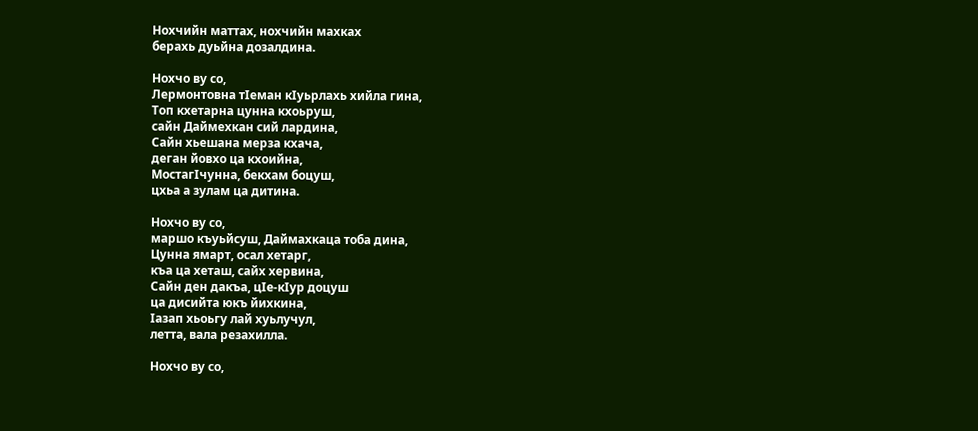Нохчийн маттах, нохчийн махках
берахь дуьйна дозалдина.

Нохчо ву со,
Лермонтовна тIеман кIуьрлахь хийла гина,
Топ кхетарна цунна кхоьруш,
сайн Даймехкан сий лардина,
Сайн хьешана мерза кхача,
деган йовхо ца кхоийна,
МостагIчунна, бекхам боцуш,
цхьа а зулам ца дитина.

Нохчо ву со,
маршо къуьйсуш, Даймахкаца тоба дина,
Цунна ямарт, осал хетарг,
къа ца хеташ, сайх хервина,
Сайн ден дакъа, цIе-кIур доцуш
ца дисийта юкъ йихкина,
Iазап хьоьгу лай хуьлучул,
летта, вала резахилла.

Нохчо ву со,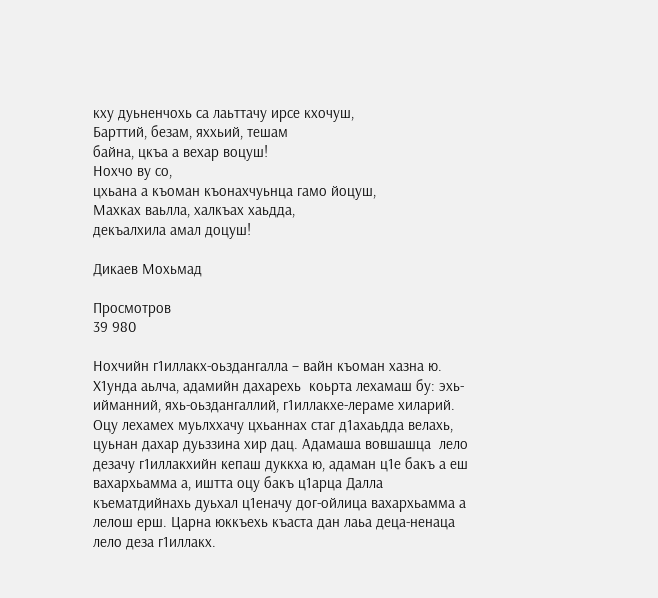кху дуьненчохь са лаьттачу ирсе кхочуш,
Барттий, безам, яххьий, тешам
байна, цкъа а вехар воцуш!
Нохчо ву со,
цхьана а къоман къонахчуьнца гамо йоцуш,
Махках ваьлла, халкъах хаьдда,
декъалхила амал доцуш!

Дикаев Мохьмад

Просмотров
39 980

Нохчийн г1иллакх-оьздангалла – вайн къоман хазна ю. Х1унда аьлча, адамийн дахарехь  коьрта лехамаш бу: эхь-ийманний, яхь-оьздангаллий, г1иллакхе-лераме хиларий. Оцу лехамех муьлххачу цхьаннах стаг д1ахаьдда велахь, цуьнан дахар дуьззина хир дац. Адамаша вовшашца  лело дезачу г1иллакхийн кепаш дуккха ю, адаман ц1е бакъ а еш вахархьамма а, иштта оцу бакъ ц1арца Далла къематдийнахь дуьхал ц1еначу дог-ойлица вахархьамма а лелош ерш. Царна юккъехь къаста дан лаьа деца-ненаца лело деза г1иллакх.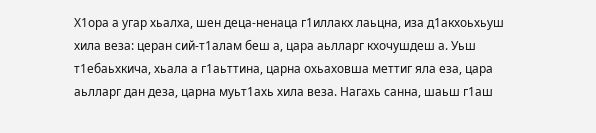Х1ора а угар хьалха, шен деца-ненаца г1иллакх лаьцна, иза д1акхоьхьуш хила веза: церан сий-т1алам беш а, цара аьлларг кхочушдеш а. Уьш т1ебаьхкича, хьала а г1аьттина, царна охьаховша меттиг яла еза, цара аьлларг дан деза, царна муьт1ахь хила веза. Нагахь санна, шаьш г1аш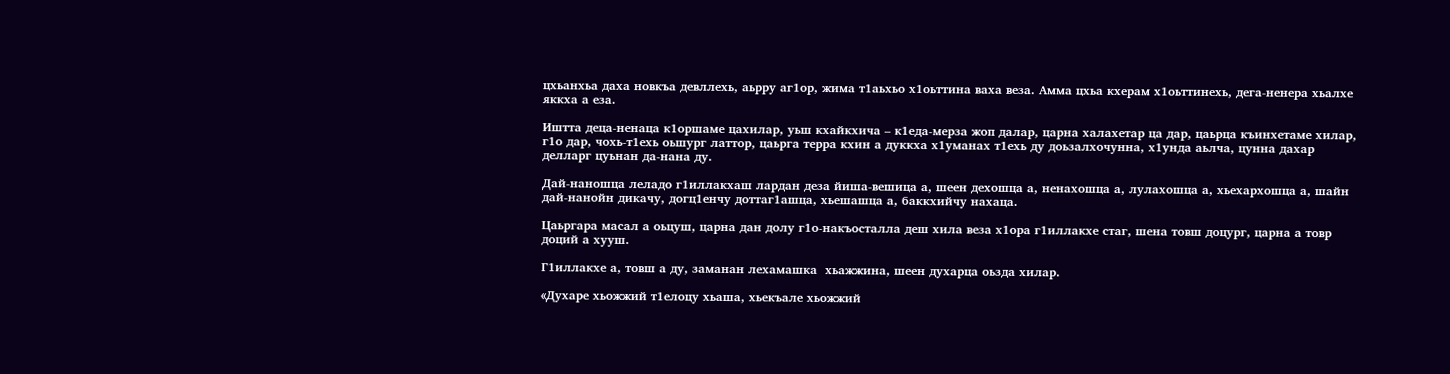цхьанхьа даха новкъа девллехь, аьрру аг1ор, жима т1аьхьо х1оьттина ваха веза. Амма цхьа кхерам х1оьттинехь, дега-ненера хьалхе яккха а еза.

Иштта деца-ненаца к1оршаме цахилар, уьш кхайкхича – к1еда-мерза жоп далар, царна халахетар ца дар, цаьрца къинхетаме хилар, г1о дар, чохь-т1ехь оьшург латтор, цаьрга терра кхин а дуккха х1уманах т1ехь ду доьзалхочунна, х1унда аьлча, цунна дахар делларг цуьнан да-нана ду.

Дай-наношца леладо г1иллакхаш лардан деза йиша-вешица а, шеен дехошца а, ненахошца а, лулахошца а, хьехархошца а, шайн дай-нанойн дикачу, догц1енчу доттаг1ашца, хьешашца а, баккхийчу нахаца.

Цаьргара масал а оьцуш, царна дан долу г1о-накъосталла деш хила веза х1ора г1иллакхе стаг, шена товш доцург, царна а товр доций а хууш.

Г1иллакхе а, товш а ду, заманан лехамашка  хьажжина, шеен духарца оьзда хилар.

«Духаре хьожжий т1елоцу хьаша, хьекъале хьожжий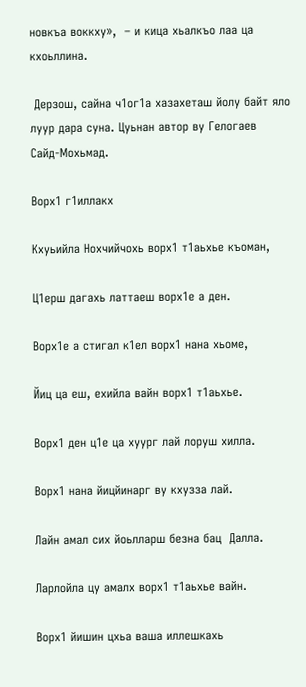новкъа воккху»,  – и кица хьалкъо лаа ца кхоьллина.

 Дерзош, сайна ч1ог1а хазахеташ йолу байт яло луур дара суна. Цуьнан автор ву Гелогаев  Сайд-Мохьмад.

Ворх1 г1иллакх

Кхуьийла Нохчийчохь ворх1 т1аьхье къоман,

Ц1ерш дагахь латтаеш ворх1е а ден.

Ворх1е а стигал к1ел ворх1 нана хьоме,

Йиц ца еш, ехийла вайн ворх1 т1аьхье.

Ворх1 ден ц1е ца хуург лай лоруш хилла.

Ворх1 нана йицйинарг ву кхузза лай.

Лайн амал сих йоьлларш безна бац  Далла.

Ларлойла цу амалх ворх1 т1аьхье вайн.

Ворх1 йишин цхьа ваша иллешкахь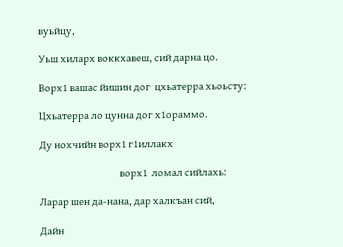вуьйцу,

Уьш хиларх воккхавеш, сий дарна цо.

Ворх1 вашас йишин дог  цхьатерра хьоьсту:

Цхьатерра ло цунна дог х1ораммо.

Ду нохчийн ворх1 г1иллакх

                                        ворх1  ломал сийлахь:

Ларар шен да-нана, дар халкъан сий,

Дайн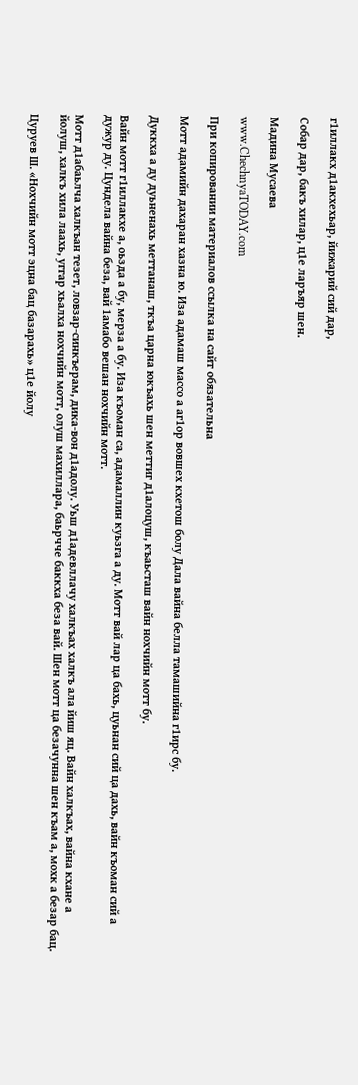г1иллакх д1акхехьар, йижарий сий дар,

Собар дар, бакъ хилар, ц1е ларъяр шен.

Мадина Мусаева

www.ChechnyaTODAY.com

При копировании материалов ссылка на сайт обязательна

Мотт адамийн дахаран хазна ю. Иза адамаш массо а аг1ор вовшех кхетош болу Дала вайна белла тамашийна г1ирс бу.

Дуккха а ду дуьненахь меттанаш, ткъа царна юкъахь шен меттиг д1алоцуш, къаьсташ вайн нохчийн мотт бу.

Вайн мотт г1иллакхе а, оьзда а бу, мерза а бу. Иза къоман са, адамаллин куьзга а ду. Мотт вай лар ца бахь, цуьнан сий ца дахь, вайн къоман сий а дужур ду. Цундела вайна беза, вай 1амабо вешан нохчийн мотт.

Мотт д1абаьлча халкъан тезет, ловзар-синкъерам, дика-вон д1адолу. Уьш д1адевллачу халкъах халкъ ала йиш яц. Вайн халкъах, вайна кхане а йолуш, халкъ хила лаахь, уггар хьалха нохчийн мотт, олуш махиллара, баьрчче баккха беза вай. Шен мотт ца безачунна шен къам а, мохк а безар бац.

Цуруев Ш. «Нохчийн мотт эцна бац базарахь» ц1е йолу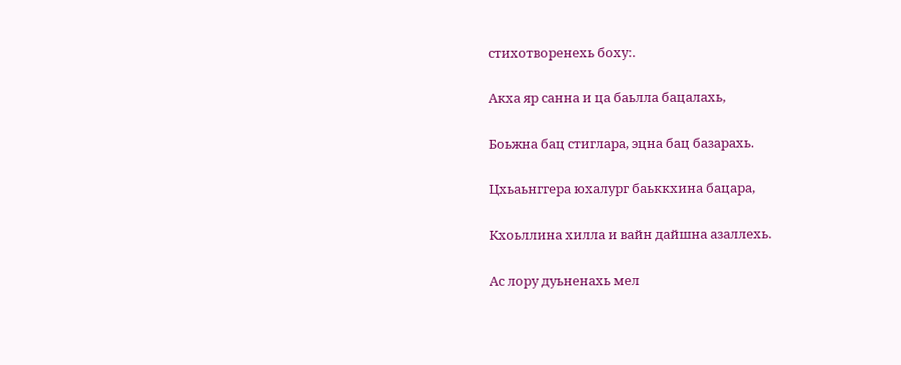стихотворенехь боху:.

Акха яр санна и ца баьлла бацалахь,

Боьжна бац стиглара, эцна бац базарахь.

Цхьаьнггера юхалург баьккхина бацара,

Кхоьллина хилла и вайн дайшна азаллехь.

Ас лору дуьненахь мел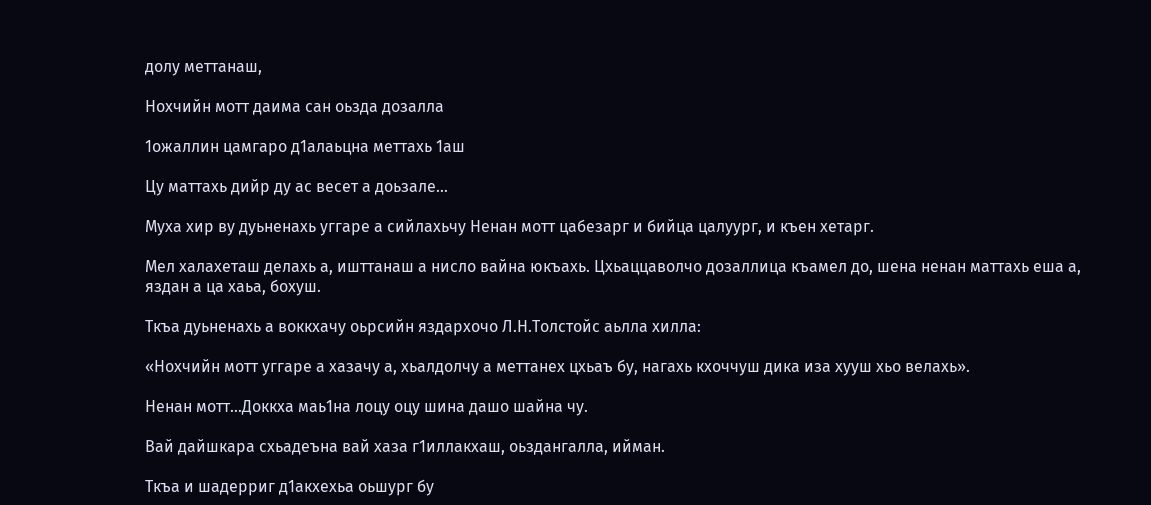долу меттанаш,

Нохчийн мотт даима сан оьзда дозалла

1ожаллин цамгаро д1алаьцна меттахь 1аш

Цу маттахь дийр ду ас весет а доьзале…

Муха хир ву дуьненахь уггаре а сийлахьчу Ненан мотт цабезарг и бийца цалуург, и къен хетарг.

Мел халахеташ делахь а, ишттанаш а нисло вайна юкъахь. Цхьаццаволчо дозаллица къамел до, шена ненан маттахь еша а, яздан а ца хаьа, бохуш.

Ткъа дуьненахь а воккхачу оьрсийн яздархочо Л.Н.Толстойс аьлла хилла:

«Нохчийн мотт уггаре а хазачу а, хьалдолчу а меттанех цхьаъ бу, нагахь кхоччуш дика иза хууш хьо велахь».

Ненан мотт…Доккха маь1на лоцу оцу шина дашо шайна чу.

Вай дайшкара схьадеъна вай хаза г1иллакхаш, оьздангалла, ийман.

Ткъа и шадерриг д1акхехьа оьшург бу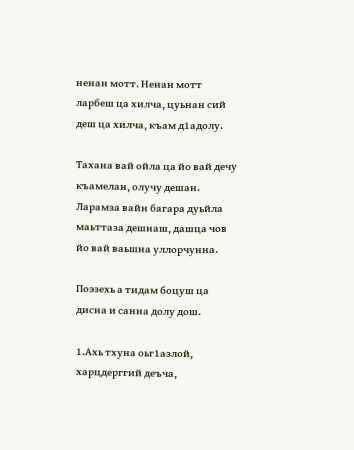ненан мотт. Ненан мотт ларбеш ца хилча, цуьнан сий деш ца хилча, къам д1адолу.

Тахана вай ойла ца йо вай дечу къамелан, олучу дешан. Ларамза вайн багара дуьйла маьттаза дешнаш, дашца чов йо вай ваьшна уллорчунна.

Поэзехь а тидам боцуш ца дисна и санна долу дош.

1.Ахь тхуна оьг1азлой, харцдерггий деъча,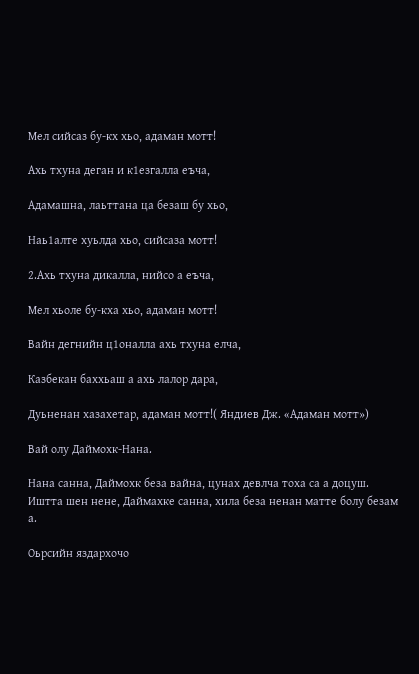Мел сийсаз бу-кх хьо, адаман мотт!

Ахь тхуна деган и к1езгалла еъча,

Адамашна, лаьттана ца безаш бу хьо,

Наь1алте хуьлда хьо, сийсаза мотт!

2.Ахь тхуна дикалла, нийсо а еъча,

Мел хьоле бу-кха хьо, адаман мотт!

Вайн дегнийн ц1оналла ахь тхуна елча,

Казбекан баххьаш а ахь лалор дара,

Дуьненан хазахетар, адаман мотт!( Яндиев Дж. «Адаман мотт»)

Вай олу Даймохк-Нана.

Нана санна, Даймохк беза вайна, цунах девлча тоха са а доцуш. Иштта шен нене, Даймахке санна, хила беза ненан матте болу безам а.

Оьрсийн яздархочо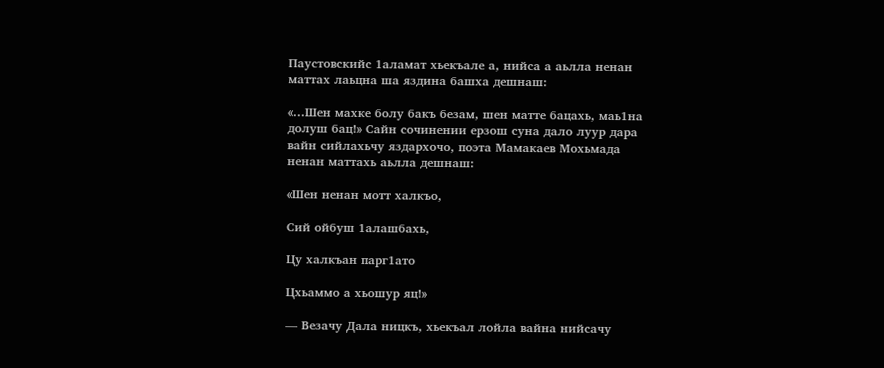Паустовскийс 1аламат хьекъале а, нийса а аьлла ненан маттах лаьцна ша яздина башха дешнаш:

«…Шен махке болу бакъ безам, шен матте бацахь, маь1на долуш бац!» Сайн сочинении ерзош суна дало луур дара вайн сийлахьчу яздархочо, поэта Мамакаев Мохьмада ненан маттахь аьлла дешнаш:

«Шен ненан мотт халкъо,

Сий ойбуш 1алашбахь,

Цу халкъан парг1ато

Цхьаммо а хьошур яц!»

— Везачу Дала ницкъ, хьекъал лойла вайна нийсачу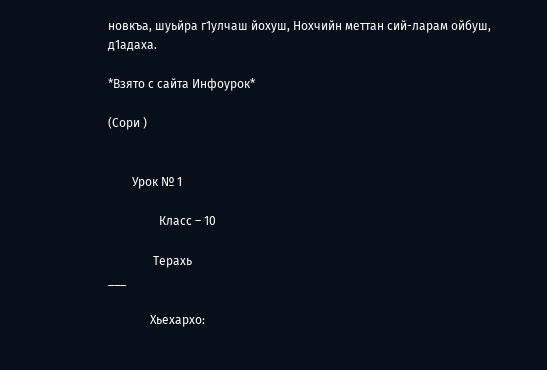новкъа, шуьйра г1улчаш йохуш, Нохчийн меттан сий-ларам ойбуш, д1адаха.

*Взято с сайта Инфоурок*

(Сори )


        Урок № 1

                 Класс – 10

               Терахь
___

              Хьехархо: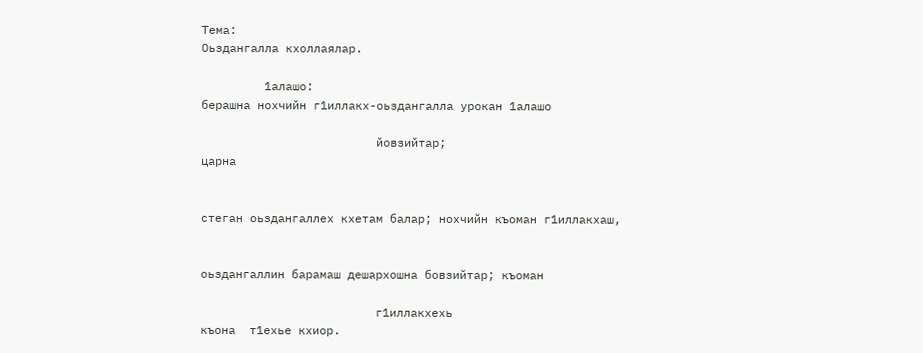Тема:
Оьздангалла кхоллаялар.

         1алашо:
берашна нохчийн г1иллакх-оьздангалла урокан 1алашо

                         йовзийтар;
царна


стеган оьздангаллех кхетам балар; нохчийн къоман г1иллакхаш,


оьздангаллин барамаш дешархошна бовзийтар; къоман

                         г1иллакхехь
къона  т1ехье кхиор.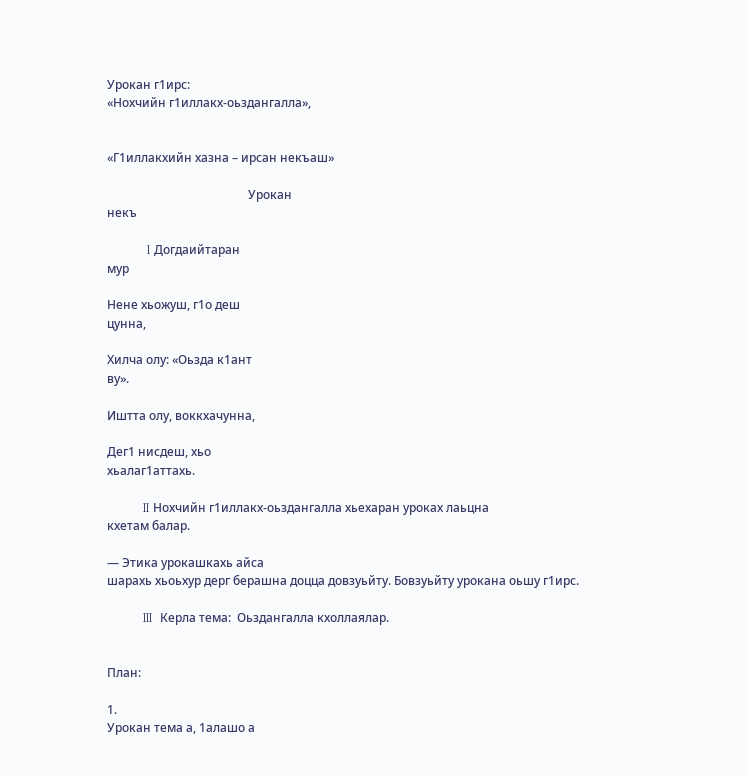Урокан г1ирс:
«Нохчийн г1иллакх-оьздангалла»,


«Г1иллакхийн хазна – ирсан некъаш»

                                               Урокан
некъ

          I Догдаийтаран
мур

Нене хьожуш, г1о деш
цунна,

Хилча олу: «Оьзда к1ант
ву».

Иштта олу, воккхачунна,

Дег1 нисдеш, хьо
хьалаг1аттахь.

         II Нохчийн г1иллакх-оьздангалла хьехаран уроках лаьцна
кхетам балар.

— Этика урокашкахь айса
шарахь хьоьхур дерг берашна доцца довзуьйту. Бовзуьйту урокана оьшу г1ирс.

         III  Керла тема:  Оьздангалла кхоллаялар.


План:

1.
Урокан тема а, 1алашо а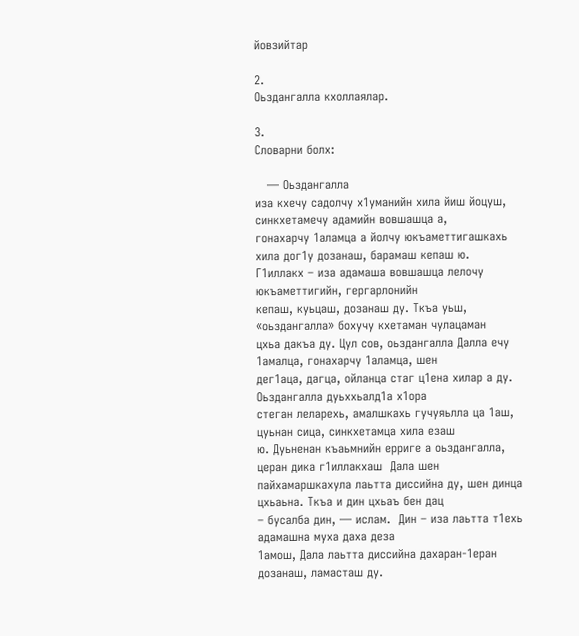йовзийтар

2.
Оьздангалла кхоллаялар.

3.
Словарни болх:

   — Оьздангалла
иза кхечу садолчу х1уманийн хила йиш йоцуш, синкхетамечу адамийн вовшашца а,
гонахарчу 1аламца а йолчу юкъаметтигашкахь хила дог1у дозанаш, барамаш кепаш ю.
Г1иллакх – иза адамаша вовшашца лелочу юкъаметтигийн, гергарлонийн
кепаш, куьцаш, дозанаш ду. Ткъа уьш, «оьздангалла» бохучу кхетаман чулацаман
цхьа дакъа ду. Цул сов, оьздангалла Далла ечу 1амалца, гонахарчу 1аламца, шен
дег1аца, дагца, ойланца стаг ц1ена хилар а ду. Оьздангалла дуьххьалд1а х1ора
стеган леларехь, амалшкахь гучуяьлла ца 1аш, цуьнан сица, синкхетамца хила езаш
ю. Дуьненан къаьмнийн ерриге а оьздангалла, церан дика г1иллакхаш  Дала шен
пайхамаршкахула лаьтта диссийна ду, шен динца цхьаьна. Ткъа и дин цхьаъ бен дац
– бусалба дин, — ислам.  Дин – иза лаьтта т1ехь адамашна муха даха деза
1амош, Дала лаьтта диссийна дахаран-1еран дозанаш, ламасташ ду.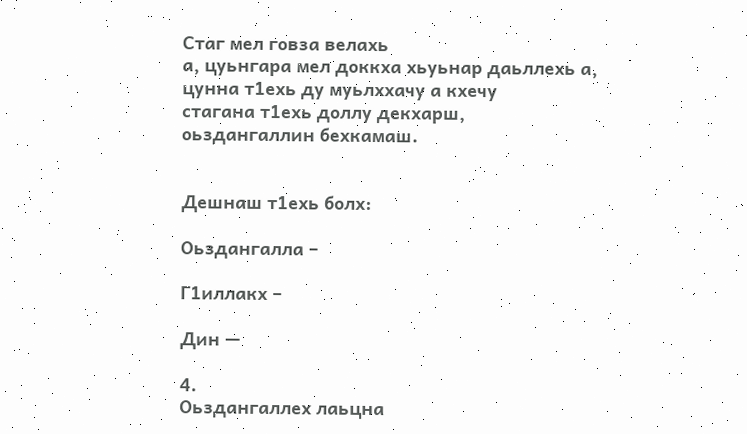Стаг мел говза велахь
а, цуьнгара мел доккха хьуьнар даьллехь а, цунна т1ехь ду муьлххачу а кхечу
стагана т1ехь доллу декхарш, оьздангаллин бехкамаш.


Дешнаш т1ехь болх:

Оьздангалла –

Г1иллакх –

Дин —

4.
Оьздангаллех лаьцна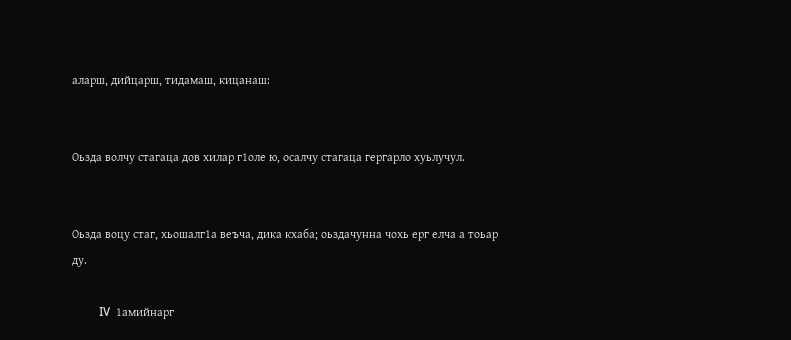аларш, дийцарш, тидамаш, кицанаш:


Оьзда волчу стагаца дов хилар г1оле ю, осалчу стагаца гергарло хуьлучул.


Оьзда воцу стаг, хьошалг1а веъча, дика кхаба; оьздачунна чохь ерг елча а тоьар
ду.

         IV  1амийнарг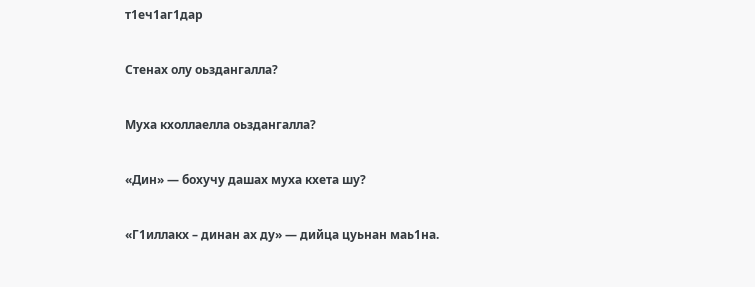т1еч1аг1дар


Стенах олу оьздангалла?


Муха кхоллаелла оьздангалла?


«Дин» — бохучу дашах муха кхета шу?


«Г1иллакх – динан ах ду» — дийца цуьнан маь1на.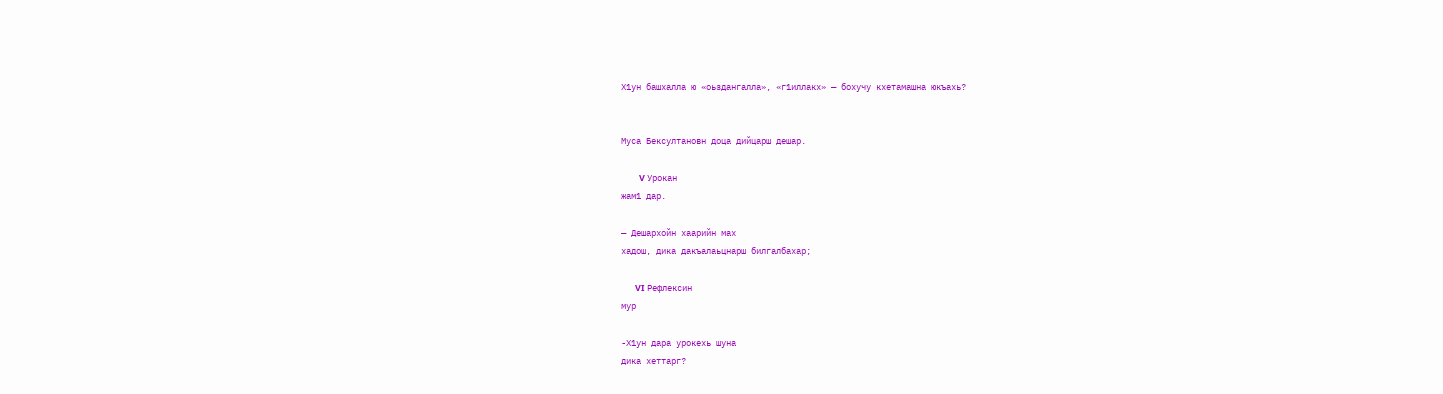Х1ун башхалла ю «оьздангалла», «г1иллакх» — бохучу кхетамашна юкъахь?


Муса Бексултановн доца дийцарш дешар.

         V Урокан
жам1 дар.

— Дешархойн хаарийн мах
хадош, дика дакъалаьцнарш билгалбахар;

       VI Рефлексин
мур

-Х1ун дара урокехь шуна
дика хеттарг?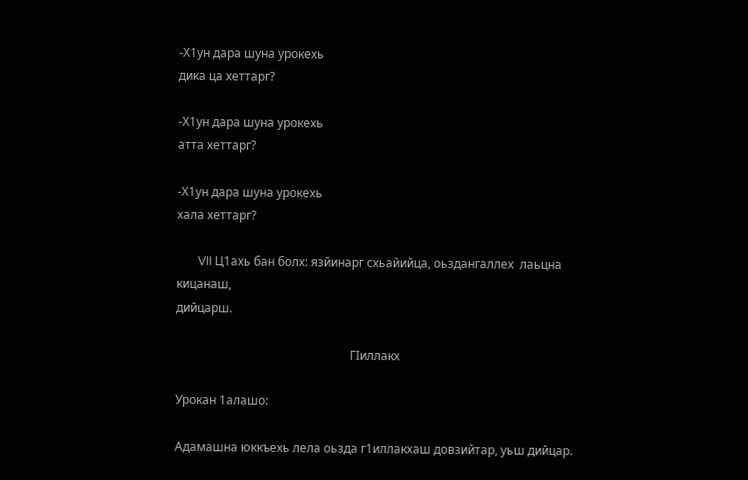-Х1ун дара шуна урокехь
дика ца хеттарг?

-Х1ун дара шуна урокехь
атта хеттарг?

-Х1ун дара шуна урокехь
хала хеттарг?

       VII Ц1ахь бан болх: язйинарг схьайийца, оьздангаллех  лаьцна кицанаш,
дийцарш.

                                                          ГIиллакх

Урокан 1алашо:

Адамашна юккъехь лела оьзда г1иллакхаш довзийтар, уьш дийцар.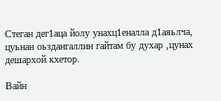Стеган дег1аца йолу унахц1еналла д1аяьлча,   цуьнан оьздангаллин гайтам бу духар ,цунах дешархой кхетор.

Вайн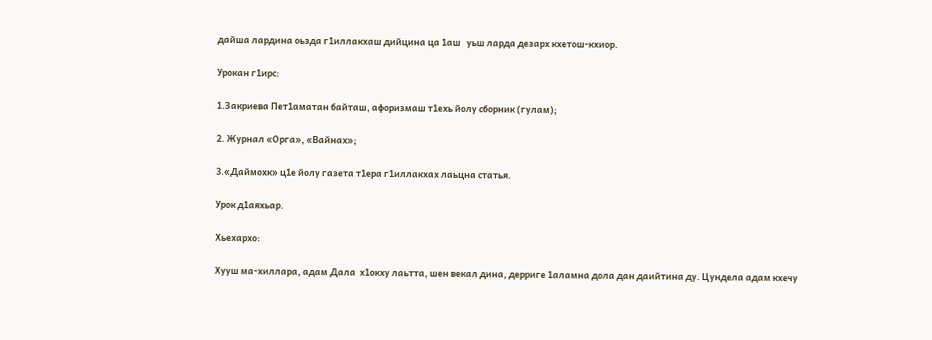дайша лардина оьзда г1иллакхаш дийцина ца 1аш   уьш ларда дезарх кхетош-кхиор.

Урокан г1ирс:

1.Закриева Пет1аматан байташ, афоризмаш т1ехь йолу сборник (гулам);

2. Журнал «Орга», «Вайнах»;

3.«Даймохк» ц1е йолу газета т1ера г1иллакхах лаьцна статья.

Урок д1аяхьар.

Хьехархо:

Хууш ма-хиллара, адам Дала  х1окху лаьтта, шен векал дина, дерриге 1аламна дола дан даийтина ду. Цундела адам кхечу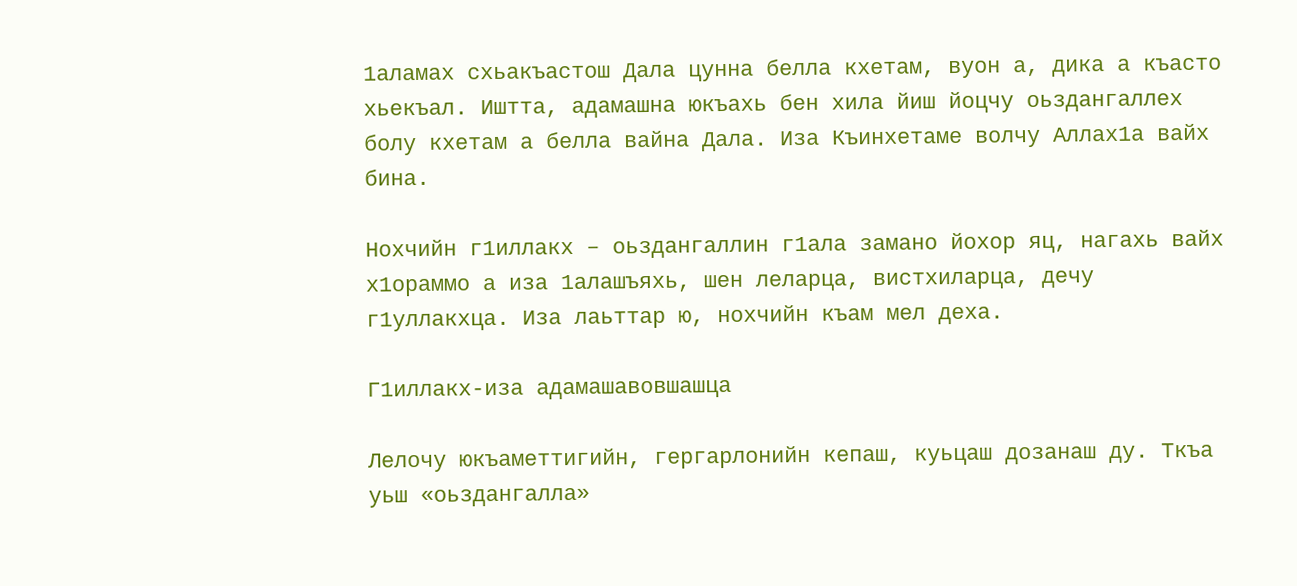1аламах схьакъастош Дала цунна белла кхетам, вуон а, дика а къасто хьекъал. Иштта, адамашна юкъахь бен хила йиш йоцчу оьздангаллех болу кхетам а белла вайна Дала. Иза Къинхетаме волчу Аллах1а вайх бина.

Нохчийн г1иллакх – оьздангаллин г1ала замано йохор яц, нагахь вайх х1ораммо а иза 1алашъяхь, шен леларца, вистхиларца, дечу г1уллакхца. Иза лаьттар ю, нохчийн къам мел деха.

Г1иллакх-иза адамашавовшашца

Лелочу юкъаметтигийн, гергарлонийн кепаш, куьцаш дозанаш ду. Ткъа уьш «оьздангалла»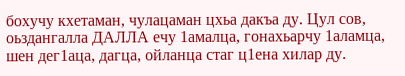бохучу кхетаман, чулацаман цхьа дакъа ду. Цул сов, оьздангалла ДАЛЛА ечу 1амалца, гонахьарчу 1аламца, шен дег1аца, дагца, ойланца стаг ц1ена хилар ду.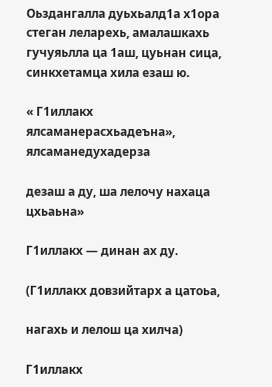Оьздангалла дуьхьалд1а х1ора стеган леларехь, амалашкахь гучуяьлла ца 1аш, цуьнан сица, синкхетамца хила езаш ю.

« Г1иллакх ялсаманерасхьадеъна», ялсаманедухадерза

дезаш а ду, ша лелочу нахаца цхьаьна»

Г1иллакх — динан ах ду.

(Г1иллакх довзийтарх а цатоьа,

нагахь и лелош ца хилча)

Г1иллакх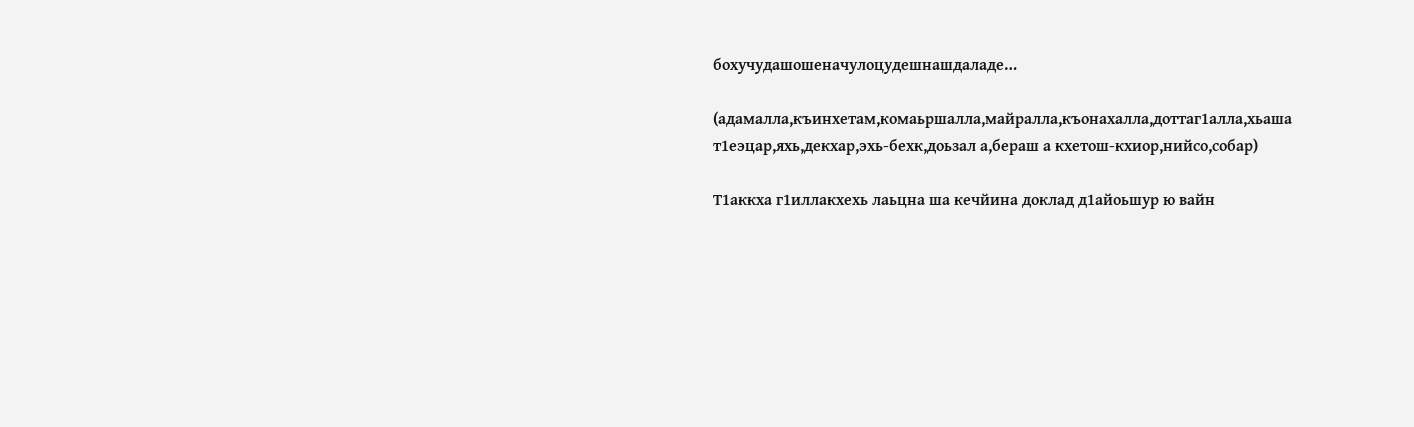бохучудашошеначулоцудешнашдаладе…

(адамалла,къинхетам,комаьршалла,майралла,къонахалла,доттаг1алла,хьаша т1еэцар,яхь,декхар,эхь-бехк,доьзал а,бераш а кхетош-кхиор,нийсо,собар)

Т1аккха г1иллакхехь лаьцна ша кечйина доклад д1айоьшур ю вайн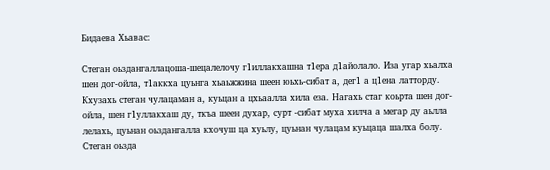Бидаева Хьавас:

Стеган оьздангаллацоша-шецалелочу г1иллакхашна т1ера д1айолало. Иза угар хьалха шен дог-ойла, т1аккха цуьнга хьаьжжина шеен юьхь-сибат а, дег1 а ц1ена латторду. Кхузахь стеган чулацаман а, куьцан а цхьаалла хила еза. Нагахь стаг коьрта шен дог-ойла, шен г1уллакхаш ду, ткъа шеен духар, сурт -сибат муха хилча а мегар ду аьлла лелахь, цуьнан оьздангалла кхочуш ца хуьлу, цуьнан чулацам куьцаца шалха болу. Стеган оьзда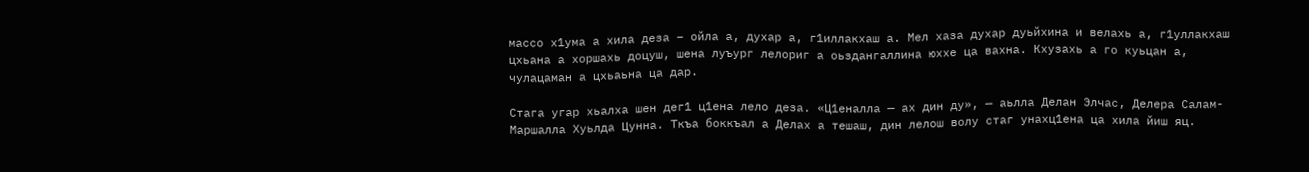массо х1ума а хила деза – ойла а, духар а, г1иллакхаш а. Мел хаза духар дуьйхина и велахь а, г1уллакхаш цхьана а хоршахь доцуш, шена луъург лелориг а оьздангаллина юххе ца вахна. Кхузахь а го куьцан а, чулацаман а цхьаьна ца дар.

Стага угар хьалха шен дег1 ц1ена лело деза. «Ц1еналла — ах дин ду», — аьлла Делан Элчас, Делера Салам-Маршалла Хуьлда Цунна. Ткъа боккъал а Делах а тешаш, дин лелош волу стаг унахц1ена ца хила йиш яц.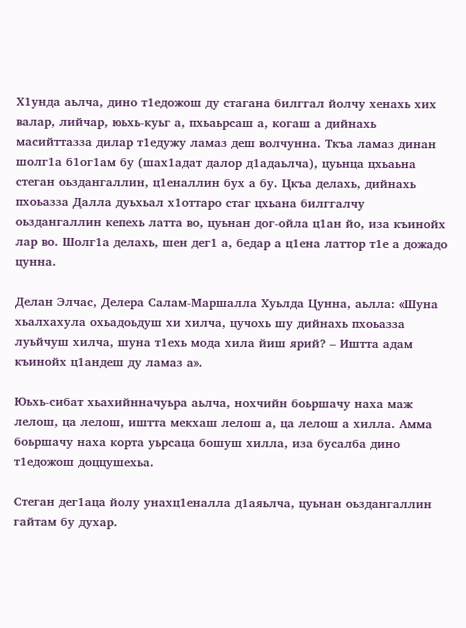Х1унда аьлча, дино т1едожош ду стагана билггал йолчу хенахь хих валар, лийчар, юьхь-куьг а, пхьаьрсаш а, когаш а дийнахь масийттазза дилар т1едужу ламаз деш волчунна. Ткъа ламаз динан шолг1а б1ог1ам бу (шах1адат далор д1адаьлча), цуьнца цхьаьна стеган оьздангаллин, ц1еналлин бух а бу. Цкъа делахь, дийнахь пхоьазза Далла дуьхьал х1оттаро стаг цхьана билггалчу оьздангаллин кепехь латта во, цуьнан дог-ойла ц1ан йо, иза къинойх лар во. Шолг1а делахь, шен дег1 а, бедар а ц1ена латтор т1е а дожадо цунна.

Делан Элчас, Делера Салам-Маршалла Хуьлда Цунна, аьлла: «Шуна хьалхахула охьадоьдуш хи хилча, цучохь шу дийнахь пхоьазза луьйчуш хилча, шуна т1ехь мода хила йиш ярий? – Иштта адам къинойх ц1андеш ду ламаз а».

Юьхь-сибат хьахийнначуьра аьлча, нохчийн боьршачу наха маж лелош, ца лелош, иштта мекхаш лелош а, ца лелош а хилла. Амма боьршачу наха корта уьрсаца бошуш хилла, иза бусалба дино т1едожош доццушехьа.

Стеган дег1аца йолу унахц1еналла д1аяьлча, цуьнан оьздангаллин гайтам бу духар.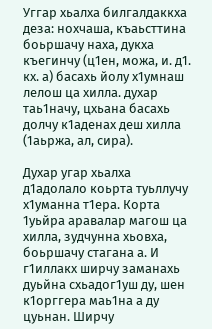Уггар хьалха билгалдаккха деза: нохчаша, къаьсттина боьршачу наха, дукха къегинчу (ц1ен, можа, и. д1. кх. а) басахь йолу х1умнаш лелош ца хилла. духар таь1начу, цхьана басахь долчу к1аденах деш хилла (1аьржа, ал, сира).

Духар угар хьалха д1адолало коьрта туьллучу х1уманна т1ера. Корта 1уьйра аравалар магош ца хилла, зудчунна хьовха, боьршачу стагана а. И г1иллакх ширчу заманахь дуьйна схьадог1уш ду, шен к1орггера маь1на а ду цуьнан. Ширчу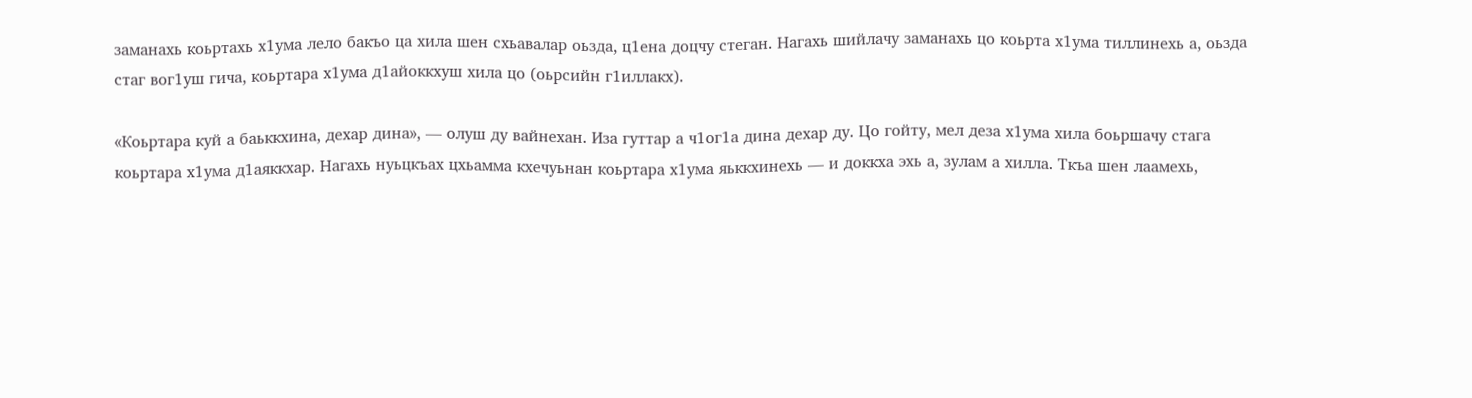заманахь коьртахь х1ума лело бакъо ца хила шен схьавалар оьзда, ц1ена доцчу стеган. Нагахь шийлачу заманахь цо коьрта х1ума тиллинехь а, оьзда стаг вог1уш гича, коьртара х1ума д1айоккхуш хила цо (оьрсийн г1иллакх).

«Коьртара куй а баьккхина, дехар дина», — олуш ду вайнехан. Иза гуттар а ч1ог1а дина дехар ду. Цо гойту, мел деза х1ума хила боьршачу стага коьртара х1ума д1аяккхар. Нагахь нуьцкъах цхьамма кхечуьнан коьртара х1ума яьккхинехь — и доккха эхь а, зулам а хилла. Ткъа шен лаамехь,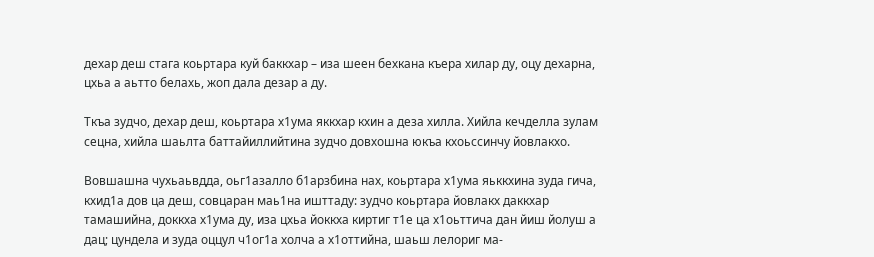дехар деш стага коьртара куй баккхар – иза шеен бехкана къера хилар ду, оцу дехарна, цхьа а аьтто белахь, жоп дала дезар а ду.

Ткъа зудчо, дехар деш, коьртара х1ума яккхар кхин а деза хилла. Хийла кечделла зулам сецна, хийла шаьлта баттайиллийтина зудчо довхошна юкъа кхоьссинчу йовлакхо.

Вовшашна чухьаьвдда, оьг1азалло б1арзбина нах, коьртара х1ума яьккхина зуда гича, кхид1а дов ца деш, совцаран маь1на ишттаду: зудчо коьртара йовлакх даккхар тамашийна, доккха х1ума ду, иза цхьа йоккха киртиг т1е ца х1оьттича дан йиш йолуш а дац; цундела и зуда оццул ч1ог1а холча а х1оттийна, шаьш лелориг ма-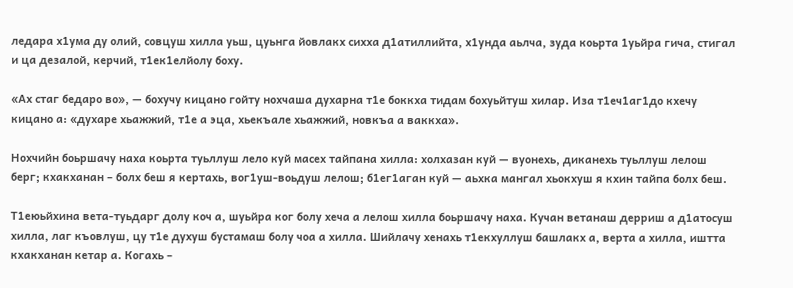ледара х1ума ду олий, совцуш хилла уьш, цуьнга йовлакх сихха д1атиллийта, х1унда аьлча, зуда коьрта 1уьйра гича, стигал и ца дезалой, керчий, т1ек1елйолу боху.

«Ах стаг бедаро во», — бохучу кицано гойту нохчаша духарна т1е боккха тидам бохуьйтуш хилар. Иза т1еч1аг1до кхечу кицано а: «духаре хьажжий, т1е а эца, хьекъале хьажжий, новкъа а ваккха».

Нохчийн боьршачу наха коьрта туьллуш лело куй масех тайпана хилла: холхазан куй — вуонехь, диканехь туьллуш лелош берг; кхакханан – болх беш я кертахь, вог1уш-воьдуш лелош; б1ег1аган куй — аьхка мангал хьокхуш я кхин тайпа болх беш.

Т1еюьйхина вета-туьдарг долу коч а, шуьйра ког болу хеча а лелош хилла боьршачу наха. Кучан ветанаш дерриш а д1атосуш хилла, лаг къовлуш, цу т1е духуш бустамаш болу чоа а хилла. Шийлачу хенахь т1екхуллуш башлакх а, верта а хилла, иштта кхакханан кетар а. Когахь –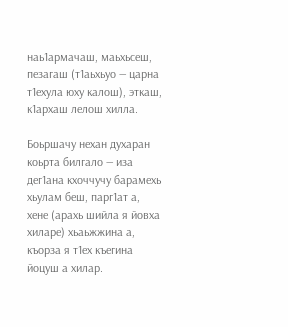наь1армачаш, маьхьсеш, пезагаш (т1аьхьуо — царна т1ехула юху калош), эткаш, к1архаш лелош хилла.

Боьршачу нехан духаран коьрта билгало — иза дег1ана кхоччучу барамехь хьулам беш, парг1ат а, хене (арахь шийла я йовха хиларе) хьаьжжина а, къорза я т1ех къегина йоцуш а хилар.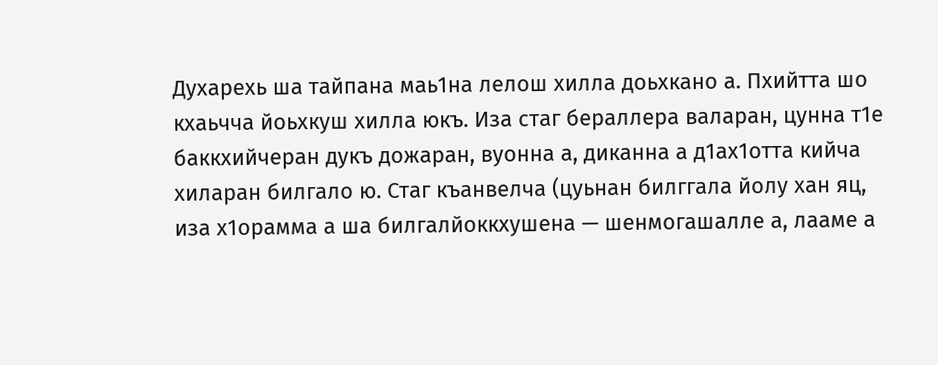Духарехь ша тайпана маь1на лелош хилла доьхкано а. Пхийтта шо кхаьчча йоьхкуш хилла юкъ. Иза стаг бераллера валаран, цунна т1е баккхийчеран дукъ дожаран, вуонна а, диканна а д1ах1отта кийча хиларан билгало ю. Стаг къанвелча (цуьнан билггала йолу хан яц, иза х1орамма а ша билгалйоккхушена — шенмогашалле а, лааме а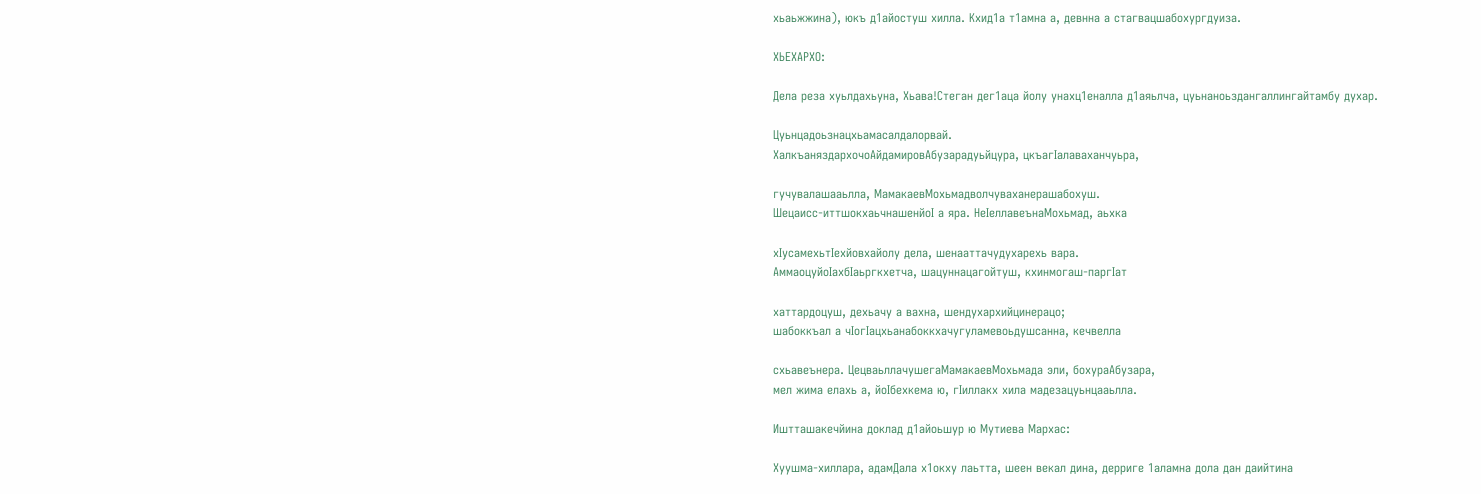хьаьжжина), юкъ д1айостуш хилла. Кхид1а т1амна а, девнна а стагвацшабохургдуиза.

ХЬЕХАРХО:

Дела реза хуьлдахьуна, Хьава!Стеган дег1аца йолу унахц1еналла д1аяьлча, цуьнаноьздангаллингайтамбу духар.

Цуьнцадоьзнацхьамасалдалорвай.
ХалкъаняздархочоАйдамировАбузарадуьйцура, цкъагIалаваханчуьра,

гучувалашааьлла, МамакаевМохьмадволчуваханерашабохуш.
Шецаисс-иттшокхаьчнашенйоI а яра. НеIеллавеънаМохьмад, аьхка

xIycaмexьтIexйовхайолу дела, шенааттачудухарехь вара.
АммаоцуйоIахбIаьргкхетча, шацуннацагойтуш, кхинмогаш-паргIат

хаттардоцуш, дехьачу а вахна, шендухархийцинерацо;
шабоккъал а чIогIацхьанабоккхачугуламевоьдушсанна, кечвелла

схьавеънера. ЦецваьллачушегаМамакаевМохьмада эли, бохураАбузара,
мел жима елахь а, йоIбехкема ю, гIиллакх хила мадезацуьнцааьлла.

Иштташакечйина доклад д1айоьшур ю Мутиева Мархас:

Хуушма-хиллара, адамДала х1окху лаьтта, шеен векал дина, дерриге 1аламна дола дан даийтина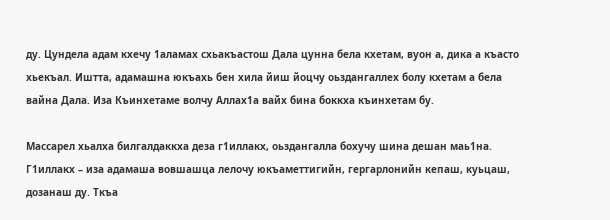ду. Цундела адам кхечу 1аламах схьакъастош Дала цунна бела кхетам, вуон а, дика а къасто хьекъал. Иштта, адамашна юкъахь бен хила йиш йоцчу оьздангаллех болу кхетам а бела вайна Дала. Иза Къинхетаме волчу Аллах1а вайх бина боккха къинхетам бу.

Массарел хьалха билгалдаккха деза г1иллакх, оьздангалла бохучу шина дешан маь1на. Г1иллакх – иза адамаша вовшашца лелочу юкъаметтигийн, гергарлонийн кепаш, куьцаш, дозанаш ду. Ткъа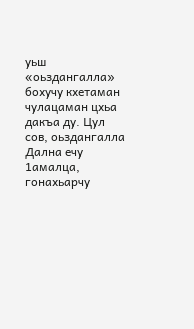уьш «оьздангалла» бохучу кхетаман чулацаман цхьа дакъа ду. Цул сов, оьздангалла Дална ечу 1амалца, гонахьарчу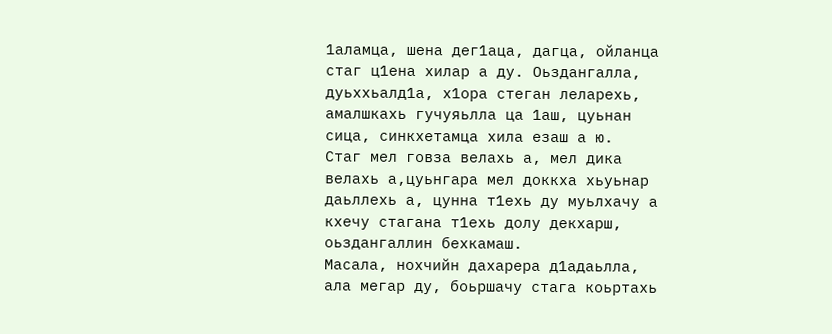1аламца, шена дег1аца, дагца, ойланца стаг ц1ена хилар а ду. Оьздангалла, дуьххьалд1а, х1ора стеган леларехь, амалшкахь гучуяьлла ца 1аш, цуьнан сица, синкхетамца хила езаш а ю.
Стаг мел говза велахь а, мел дика велахь а,цуьнгара мел доккха хьуьнар даьллехь а, цунна т1ехь ду муьлхачу а кхечу стагана т1ехь долу декхарш, оьздангаллин бехкамаш.
Масала, нохчийн дахарера д1адаьлла, ала мегар ду, боьршачу стага коьртахь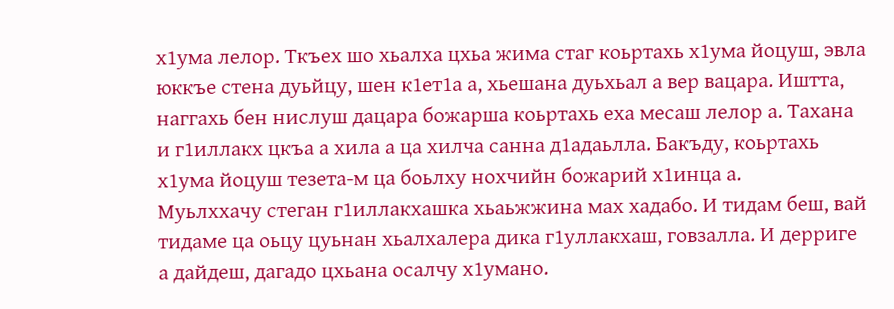х1ума лелор. Ткъех шо хьалха цхьа жима стаг коьртахь х1ума йоцуш, эвла юккъе стена дуьйцу, шен к1ет1а а, хьешана дуьхьал а вер вацара. Иштта, наггахь бен нислуш дацара божарша коьртахь еха месаш лелор а. Тахана и г1иллакх цкъа а хила а ца хилча санна д1адаьлла. Бакъду, коьртахь х1ума йоцуш тезета-м ца боьлху нохчийн божарий х1инца а.
Муьлххачу стеган г1иллакхашка хьаьжжина мах хадабо. И тидам беш, вай тидаме ца оьцу цуьнан хьалхалера дика г1уллакхаш, говзалла. И дерриге а дайдеш, дагадо цхьана осалчу х1умано.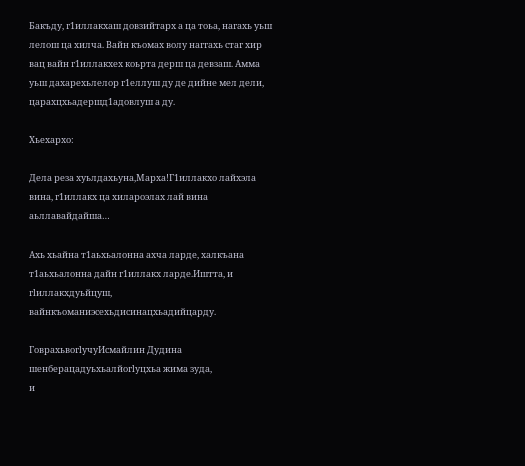Бакъду, г1иллакхаш довзийтарх а ца тоьа, нагахь уьш лелош ца хилча. Вайн къомах волу наггахь стаг хир вац вайн г1иллакхех коьрта дерш ца девзаш. Амма уьш дахарехьлелор г1еллуш ду де дийне мел дели, царахцхьадершд1адовлуш а ду.

Хьехархо:

Дела реза хуьлдахьуна,Марха!Г1иллакхо лайхэла вина, г1иллакх ца хилароэлах лай вина аьллавайдайша…

Ахь хьайна т1аьхьалонна ахча ларде, халкъана т1аьхьалонна дайн г1иллакх ларде.Иштта, и гlиллакхдуьйцуш, вайнкъоманиэсехьдисинацхьадийцарду.

ГоврахьвогlучуИсмайлин Дудина шенберацадуьхьалйогlуцхьа жима зуда,
и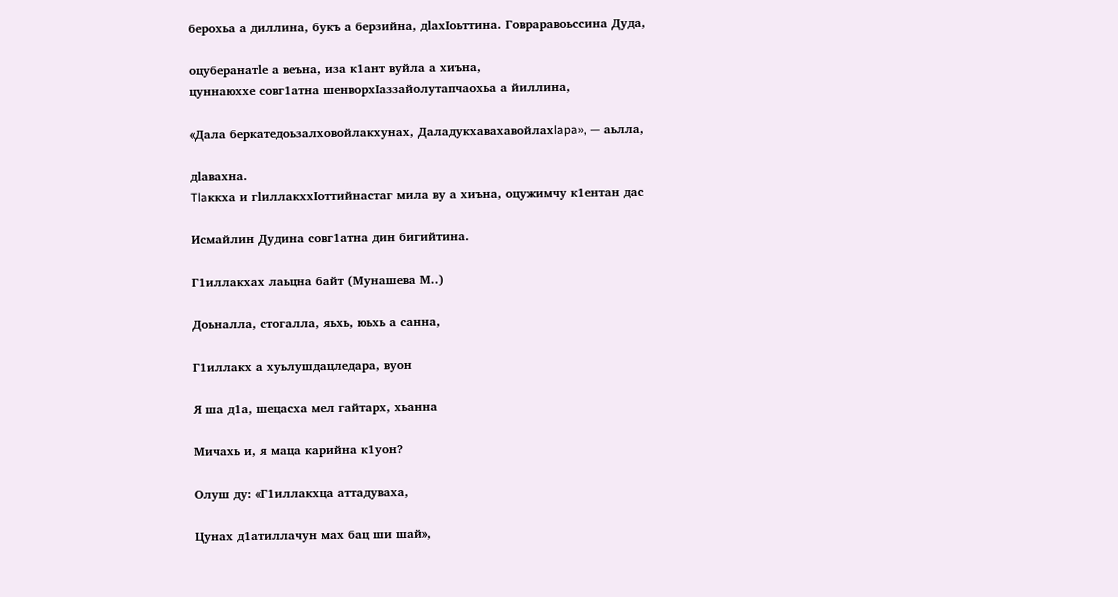берохьа а диллина, букъ а берзийна, дlахIоьттина. Говраравоьссина Дуда,

оцуберaнатle а веъна, иза к1ант вуйла а хиъна,
цуннаюххе cовг1атнa шенворхIаззайолутапчаохьа а йиллина,

«Дала беркатедоьзалховойлакхунах, Даладукхавахавойлахlapa», — аьлла,

дlавахна.
Tlaккxa и гlиллакххIоттийнастаг мила ву а хиъна, оцужимчу к1ентан дас

Исмайлин Дудина cовг1атнa дин бигийтина.

Г1иллакхах лаьцна байт (Мунашева М..)

Доьналла, стогалла, яьхь, юьхь а санна,

Г1иллакх а хуьлушдацледара, вуон

Я ша д1а, шецасха мел гайтарх, хьанна

Мичахь и, я маца карийна к1уон?

Олуш ду: «Г1иллакхца аттадуваха,

Цунах д1атиллачун мах бац ши шай»,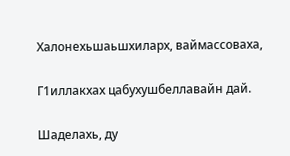Халонехьшаьшхиларх, ваймассоваха,

Г1иллакхах цабухушбеллавайн дай.

Шаделахь, ду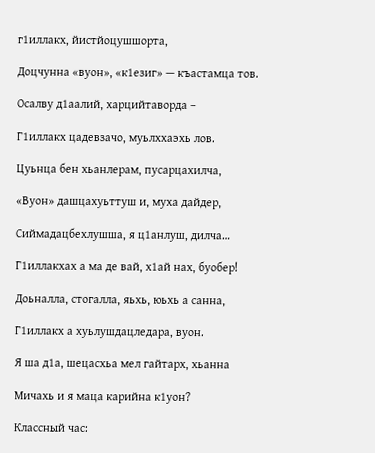г1иллакх, йистйоцушшорта,

Доцчунна «вуон», «к1езиг» — къастамца тов.

Осалву д1аалий, харцийтаворда –

Г1иллакх цадевзачо, муьлххаэхь лов.

Цуьнца бен хьанлерам, пусарцахилча,

«Вуон» дашцахуьттуш и, муха дайдер,

Сиймадацбехлушша, я ц1анлуш, дилча…

Г1иллакхах а ма де вай, х1ай нах, буобер!

Доьналла, стогалла, яьхь, юьхь а санна,

Г1иллакх а хуьлушдацледара, вуон.

Я ша д1а, шецасхьа мел гайтарх, хьанна

Мичахь и я маца карийна к1уон?

Классный час: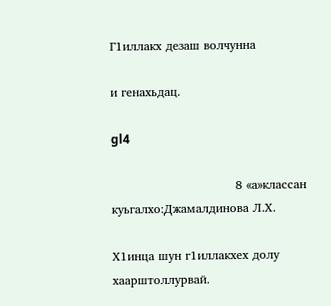Г1иллакх дезаш волчунна

и генахьдац.

gl4

                               8 «а»классан  куьгалхо:Джамалдинова Л.Х.

Х1инца шун г1иллакхех долу хаарштоллурвай.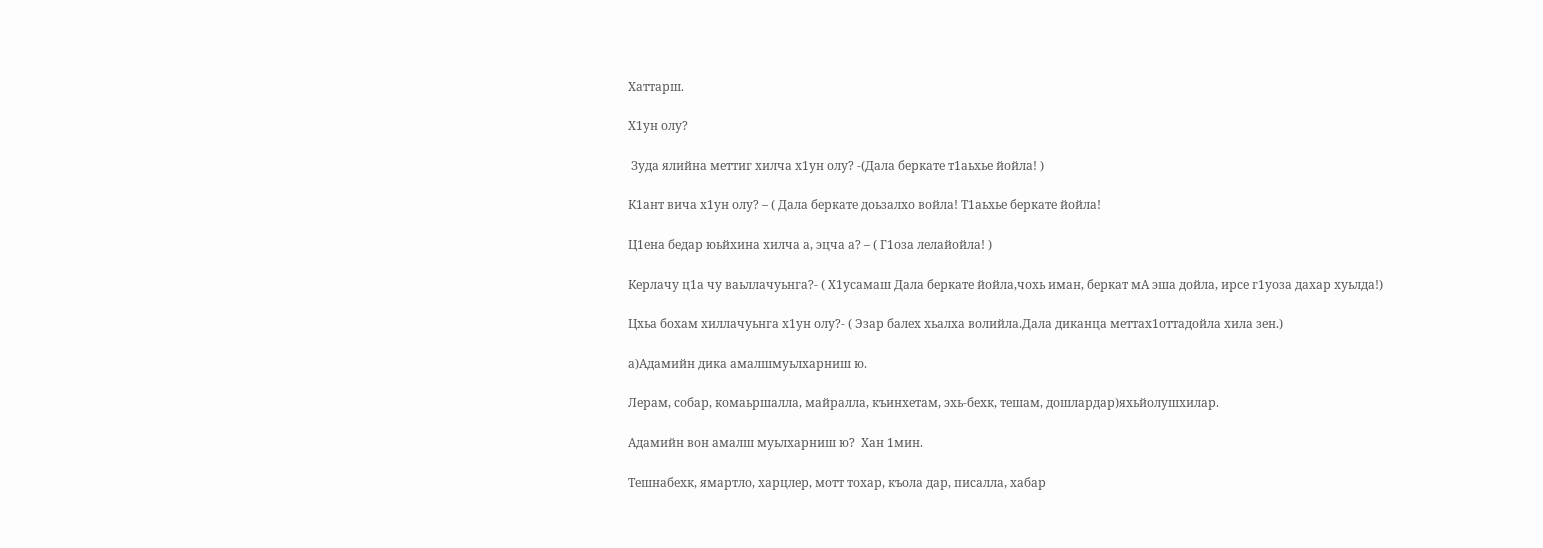Хаттарш.

Х1ун олу?

 Зуда ялийна меттиг хилча х1ун олу? -(Дала беркате т1аьхье йойла! )

К1ант вича х1ун олу? – ( Дала беркате доьзалхо войла! Т1аьхье беркате йойла!

Ц1ена бедар юьйхина хилча а, эцча а? – ( Г1оза лелайойла! )

Керлачу ц1а чу ваьллачуьнга?- ( Х1усамаш Дала беркате йойла,чохь иман, беркат мА эша дойла, ирсе г1уоза дахар хуьлда!)

Цхьа бохам хиллачуьнга х1ун олу?- ( Эзар балех хьалха волийла.Дала диканца меттах1оттадойла хила зен.)

а)Адамийн дика амалшмуьлхарниш ю.

Лерам, собар, комаьршалла, майралла, къинхетам, эхь-бехк, тешам, дошлардар)яхьйолушхилар.

Адамийн вон амалш муьлхарниш ю?  Хан 1мин.

Тешнабехк, ямартло, харцлер, мотт тохар, къола дар, писалла, хабар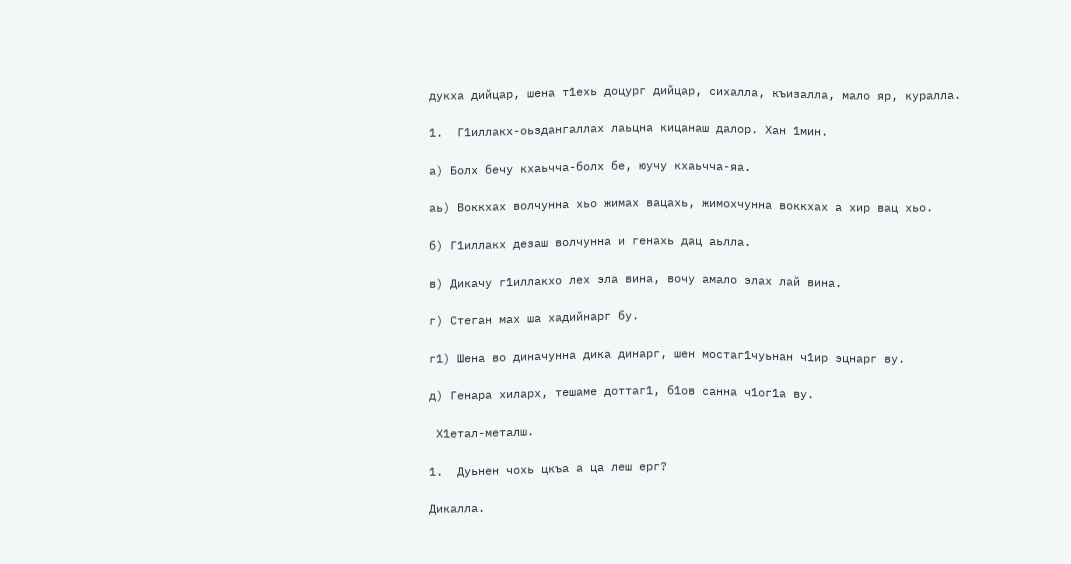дукха дийцар, шена т1ехь доцург дийцар, сихалла, къизалла, мало яр, куралла.

1.  Г1иллакх-оьздангаллах лаьцна кицанаш далор. Хан 1мин.

а) Болх бечу кхаьчча-болх бе, юучу кхаьчча-яа.

аь) Воккхах волчунна хьо жимах вацахь, жимохчунна воккхах а хир вац хьо.

б) Г1иллакх дезаш волчунна и генахь дац аьлла.

в) Дикачу г1иллакхо лех эла вина, вочу амало элах лай вина.

г) Стеган мах ша хадийнарг бу.

г1) Шена во диначунна дика динарг, шен мостаг1чуьнан ч1ир эцнарг ву.

д) Генара хиларх, тешаме доттаг1, б1ов санна ч1ог1а ву.

 Х1етал-металш.

1.  Дуьнен чохь цкъа а ца леш ерг?

Дикалла.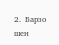2.  Барзо шен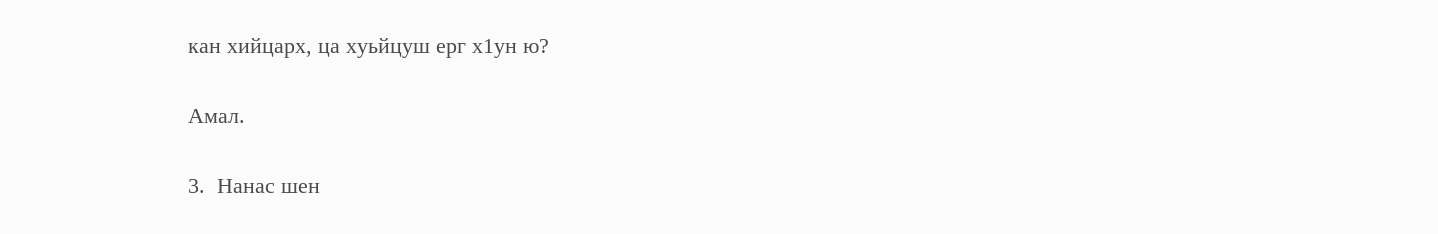кан хийцарх, ца хуьйцуш ерг х1ун ю?

Амал.

3.  Нанас шен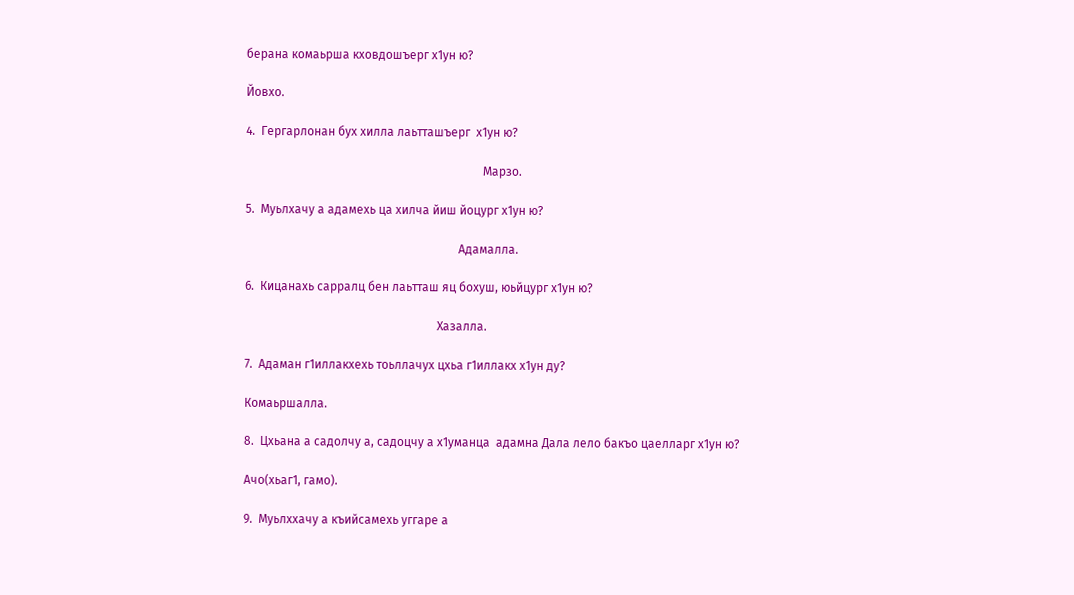берана комаьрша кховдошъерг х1ун ю?

Йовхо.

4.  Гергарлонан бух хилла лаьтташъерг  х1ун ю?

                                                                               Марзо.

5.  Муьлхачу а адамехь ца хилча йиш йоцург х1ун ю?

                                                                       Адамалла.

6.  Кицанахь сарралц бен лаьтташ яц бохуш, юьйцург х1ун ю?

                                                                Хазалла.

7.  Адаман г1иллакхехь тоьллачух цхьа г1иллакх х1ун ду?

Комаьршалла.

8.  Цхьана а садолчу а, садоцчу а х1уманца  адамна Дала лело бакъо цаелларг х1ун ю?

Ачо(хьаг1, гамо).

9.  Муьлххачу а къийсамехь уггаре а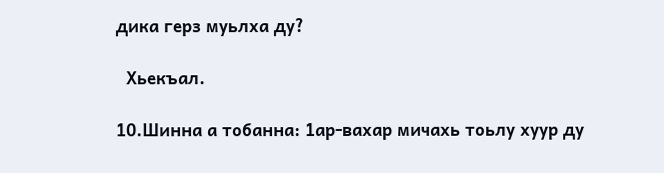дика герз муьлха ду?

  Хьекъал.

10.Шинна а тобанна: 1ар-вахар мичахь тоьлу хуур ду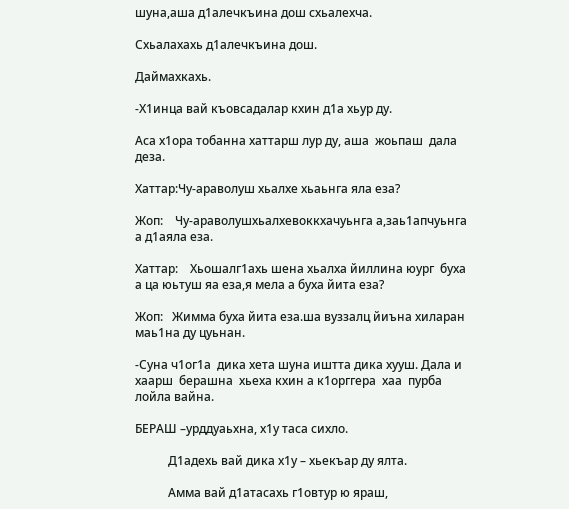шуна,аша д1алечкъина дош схьалехча.

Схьалахахь д1алечкъина дош.

Даймахкахь.

-Х1инца вай къовсадалар кхин д1а хьур ду.

Аса х1ора тобанна хаттарш лур ду, аша  жоьпаш  дала деза.

Хаттар:Чу-араволуш хьалхе хьаьнга яла еза?

Жоп:    Чу-араволушхьалхевоккхачуьнга а,заь1апчуьнга а д1аяла еза.

Хаттар:    Хьошалг1ахь шена хьалха йиллина юург  буха а ца юьтуш яа еза,я мела а буха йита еза?

Жоп:   Жимма буха йита еза.ша вуззалц йиъна хиларан маь1на ду цуьнан.

-Суна ч1ог1а  дика хета шуна иштта дика хууш. Дала и хаарш  берашна  хьеха кхин а к1орггера  хаа  пурба лойла вайна.

БЕРАШ –урддуаьхна, х1у таса сихло.

           Д1адехь вай дика х1у – хьекъар ду ялта.

           Амма вай д1атасахь г1овтур ю яраш,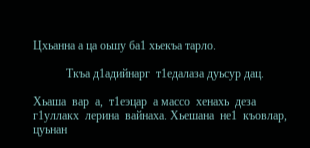Цхьанна а ца оьшу ба1 хьекъа тарло.

           Ткъа д1адийнарг  т1едалаза дуьсур дац.

Хьаша  вар  а,  т1еэцар  а массо  хенахь  деза  г1уллакх  лерина  вайнаха. Хьешана  не1  къовлар,  цуьнан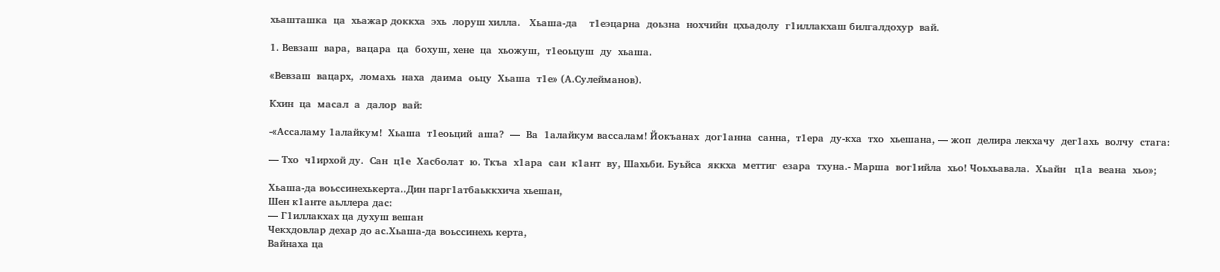хьашташка  ца  хьажар доккха  эхь  лоруш хилла.   Хьаша-да    т1еэцарна  доьзна  нохчийн  цхьадолу  г1иллакхаш билгалдохур  вай.

1. Вевзаш  вара,  вацара  ца  бохуш, хене  ца  хьожуш,  т1еоьцуш  ду  хьаша.

«Вевзаш  вацарх,  ломахь  наха  даима  оьцу  Хьаша  т1е» (А.Сулейманов).

Кхин  ца  масал  а  далор  вай:

-«Ассаламу 1алайкум!  Хьаша  т1еоьций  аша?  —  Ва  1алайкум вассалам! Йокъанах  дог1анна  санна,  т1ера  ду-кха  тхо  хьешана, — жоп  делира лекхачу  дег1ахь  волчу  стага:

— Тхо  ч1ирхой ду.  Сан  ц1е  Хасболат  ю. Ткъа  х1ара  сан  к1ант  ву, Шахьби. Буьйса  яккха  меттиг  езара  тхуна.- Марша  вог1ийла  хьо! Чоьхьавала.  Хьайн   ц1а  веана  хьо»;

Хьаша-да воьссинехькерта..Дин парг1атбаьккхича хьешан,
Шен к1анте аьллера дас:
— Г1иллакхах ца духуш вешан
Чекхдовлар дехар до ас.Хьаша-да воьссинехь керта,
Вайнаха ца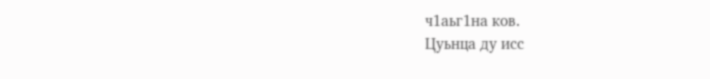ч1аьг1на ков.
Цуьнца ду исс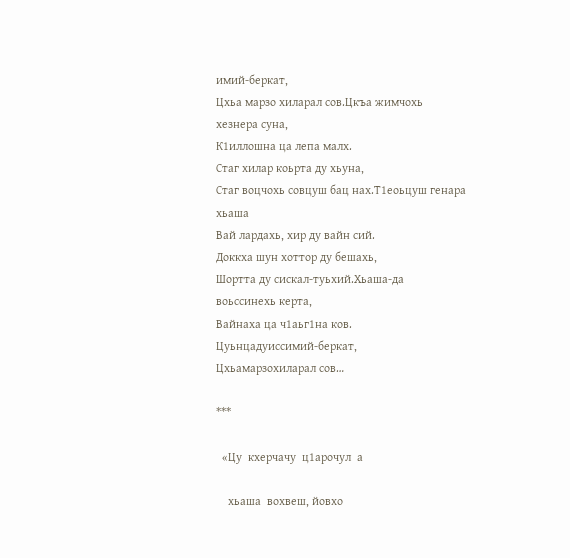имий-беркат,
Цхьа марзо хиларал сов.Цкъа жимчохь хезнера суна,
К1иллошна ца лепа малх.
Стаг хилар коьрта ду хьуна,
Стаг воцчохь совцуш бац нах.Т1еоьцуш генара хьаша
Вай лардахь, хир ду вайн сий.
Доккха шун хоттор ду бешахь,
Шортта ду сискал-туьхий.Хьаша-да воьссинехь керта,
Вайнаха ца ч1аьг1на ков.
Цуьнцадуиссимий-беркат,
Цхьамарзохиларал сов…

***

  «Цу  кхерчачу  ц1арочул  а

    хьаша  вохвеш, йовхо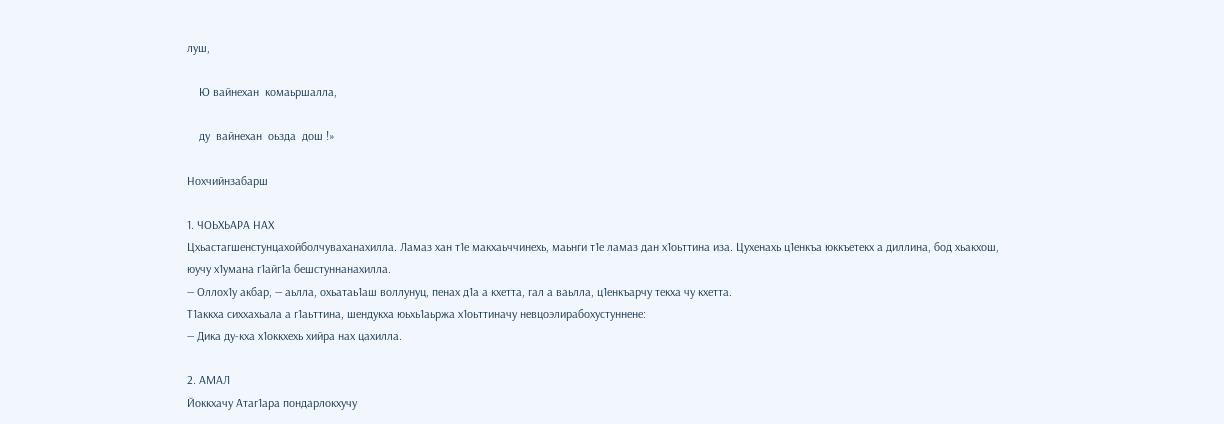луш,

    Ю вайнехан  комаьршалла,

    ду  вайнехан  оьзда  дош !»

Нохчийнзабарш

1. ЧОЬХЬАРА НАХ
Цхьастагшенстунцахойболчуваханахилла. Ламаз хан т1е макхаьччинехь, маьнги т1е ламаз дан х1оьттина иза. Цухенахь ц1енкъа юккъетекх а диллина, бод хьакхош, юучу х1умана г1айг1а бешстуннанахилла.
— Оллох1у акбар, — аьлла, охьатаь1аш воллунуц, пенах д1а а кхетта, гал а ваьлла, ц1енкъарчу текха чу кхетта.
Т1аккха сиххахьала а г1аьттина, шендукха юьхь1аьржа х1оьттиначу невцоэлирабохустуннене:
— Дика ду-кха х1оккхехь хийра нах цахилла.

2. АМАЛ
Йоккхачу Атаг1ара пондарлокхучу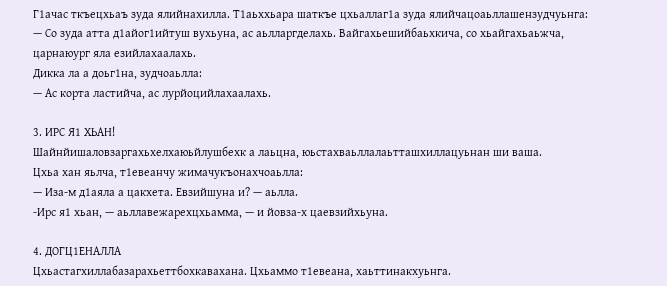Г1ачас ткъецхьаъ зуда ялийнахилла. Т1аьххьара шаткъе цхьаллаг1а зуда ялийчацоаьллашензудчуьнга:
— Со зуда атта д1айог1ийтуш вухьуна, ас аьлларгделахь. Вайгахьешийбаьхкича, со хьайгахьаьжча, царнаюург яла езийлахаалахь.
Дикка ла а доьг1на, зудчоаьлла:
— Ас корта ластийча, ас лурйоцийлахаалахь.

3. ИРС Я1 ХЬАН!
Шайнйишаловзаргахьхелхаюьйлушбехк а лаьцна, юьстахваьллалаьтташхиллацуьнан ши ваша.
Цхьа хан яьлча, т1евеанчу жимачукъонахчоаьлла:
— Иза-м д1аяла а цакхета. Евзийшуна и? — аьлла.
-Ирс я1 хьан, — аьллавежарехцхьамма, — и йовза-х цаевзийхьуна.

4. ДОГЦ1ЕНАЛЛА
Цхьастагхиллабазарахьеттбохкавахана. Цхьаммо т1евеана, хаьттинакхуьнга.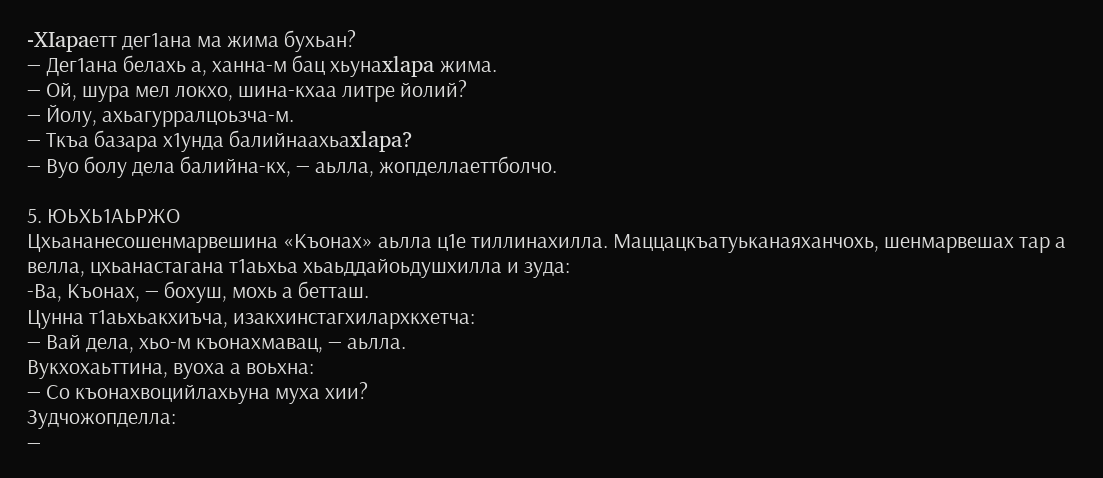-XIapaетт дег1ана ма жима бухьан?
— Дег1ана белахь а, ханна-м бац хьунаxlapa жима.
— Ой, шура мел локхо, шина-кхаа литре йолий?
— Йолу, ахьагурралцоьзча-м.
— Ткъа базара х1унда балийнаахьаxlapa?
— Вуо болу дела балийна-кх, — аьлла, жопделлаеттболчо.

5. ЮЬХЬ1АЬРЖО
Цхьананесошенмарвешина «Къонах» аьлла ц1е тиллинахилла. Маццацкъатуьканаяханчохь, шенмарвешах тар а велла, цхьанастагана т1аьхьа хьаьддайоьдушхилла и зуда:
-Ва, Къонах, — бохуш, мохь а бетташ.
Цунна т1аьхьакхиъча, изакхинстагхилархкхетча:
— Вай дела, хьо-м къонахмавац, — аьлла.
Вукхохаьттина, вуоха а воьхна:
— Со къонахвоцийлахьуна муха хии?
Зудчожопделла:
—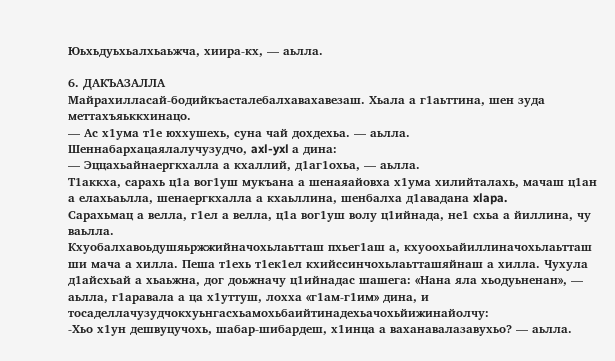Юьхьдуьхьалхьаьжча, хиира-кх, — аьлла.

6. ДАКЪАЗАЛЛА
Майрахилласай-бодийкъасталебалхавахавезаш. Хьала а г1аьттина, шен зуда меттахъяьккхинацо.
— Ас х1ума т1е юххушехь, суна чай дохдехьа. — аьлла.
Шеннабархацаялалучузудчо, axl-yxl а дина:
— Эццахьайнаергкхалла а кхаллий, д1аг1охьа, — аьлла.
Т1аккха, сарахь ц1а вог1уш мукъана а шенаяайовха х1ума хилийталахь, мачаш ц1ан а елахьаьлла, шенаергкхалла а кхаьллина, шенбалха д1авадана xlapa.
Сарахьмац а велла, г1ел а велла, ц1а вог1уш волу ц1ийнада, не1 схьа а йиллина, чу ваьлла.
Кхуобалхавоьдушяьржжийначохьлаьтташ пхьег1аш а, кхуоохьайиллиначохьлаьтташ ши мача а хилла. Пеша т1ехь т1ек1ел кхийссинчохьлаьтташяйнаш а хилла. Чухула д1айсхьай а хьаьжна, дог доьжначу ц1ийнадас шашега: «Нана яла хьодуьненан», — аьлла, г1аравала а ца х1уттуш, лохха «г1ам-г1им» дина, и тосаделлачузудчокхуьнгасхьамохьбаийтинадехьачохьйижинайолчу:
-Хьо х1ун дешвуцучохь, шабар-шибардеш, х1инца а ваханавалазавухьо? — аьлла.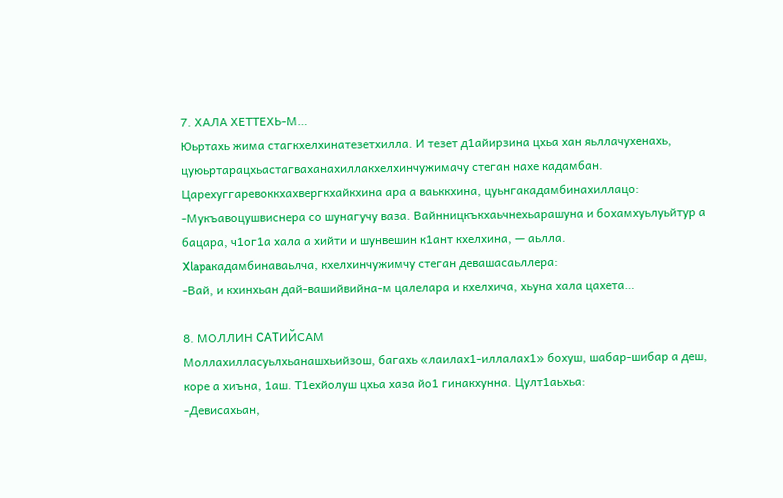7. ХАЛА ХЕТТЕХЬ-М…
Юьртахь жима стагкхелхинатезетхилла. И тезет д1айирзина цхьа хан яьллачухенахь, цуюьртарацхьастагваханахиллакхелхинчужимачу стеган нахе кадамбан. Царехуггаревоккхахвергкхайкхина ара а ваьккхина, цуьнгакадамбинахиллацо:
-Мукъавоцушвиснера со шунагучу ваза. Вайнницкъкхаьчнехьарашуна и бохамхуьлуьйтур а бацара, ч1ог1а хала а хийти и шунвешин к1ант кхелхина, — аьлла.
Xlapaкадамбинаваьлча, кхелхинчужимчу стеган девашасаьллера:
-Вай, и кхинхьан дай-вашийвийна-м цалелара и кхелхича, хьуна хала цахета…

8. МОЛЛИН CATИЙСАМ
Моллахилласуьлхьанашхьийзош, багахь «лаилах1-иллалах1» бохуш, шабар-шибар а деш, коре а хиъна, 1аш. Т1ехйолуш цхьа хаза йо1 гинакхунна. Цулт1аьхьа:
-Девисахьан,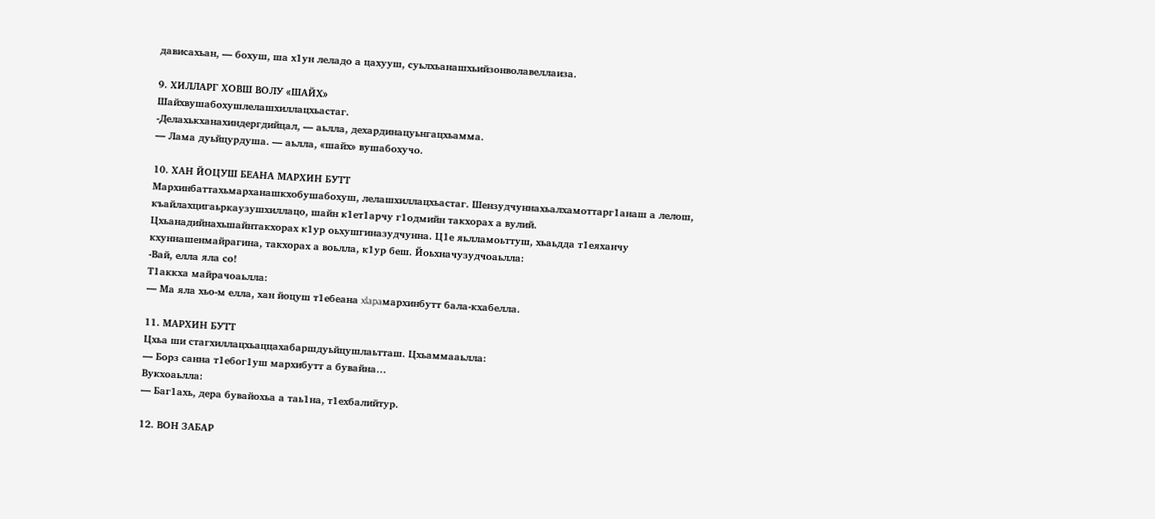дависахьан, — бохуш, ша х1ун леладо а цахууш, суьлхьанашхьийзонволавеллаиза.

9. ХИЛЛАРГ ХОВШ ВОЛУ «ШАЙХ»
Шайхвушабохушлелашхиллацхьастаг.
-Делахькханахиндергдийцал, — аьлла, дехардинацуьнгацхьамма.
— Лама дуьйцурдуша. — аьлла, «шайх» вушабохучо.

10. ХАН ЙОЦУШ БЕАНА МАРХИН БУТТ
Мархинбаттахьмарханашкхобушабохуш, лелашхиллацхьастаг. Шензудчуннахьалхамоттарг1анаш а лелош, къайлахцигаьркаузушхиллацо, шайн к1ет1арчу г1одмийн такхорах а вулий.
Цхьанадийнахьшайнтакхорах к1ур оьхушгиназудчунна. Ц1е яьлламоьттуш, хьаьдда т1еяханчу кхуннашенмайрагина, такхорах а воьлла, к1ур беш. Йоьхначузудчоаьлла:
-Вай, елла яла со!
Т1аккха майрачоаьлла:
— Ма яла хьо-м елла, хан йоцуш т1ебеана xlapaмархинбутт бала-кхабелла.

11. МАРХИН БУТТ
Цхьа ши стагхиллацхьаццахабаршдуьйцушлаьтташ. Цхьаммааьлла:
— Борз санна т1ебог1уш мархибутт а бувайна…
Вукхоаьлла:
— Баг1ахь, дера бувайохьа а таь1на, т1ехбалийтур.

12. ВОН ЗАБАР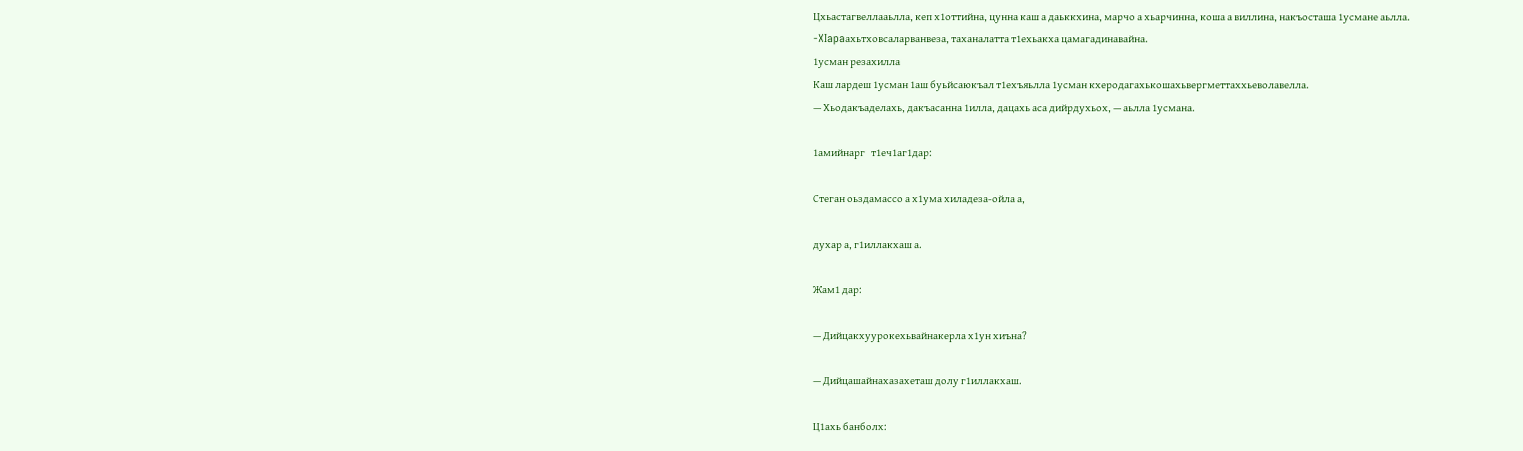Цхьастагвеллааьлла, кеп х1оттийна, цунна каш а даьккхина, марчо а хьарчинна, коша а виллина, накъосташа 1усмане аьлла.
-XIapaахьтховсаларванвеза, таханалатта т1ехьакха цамагадинавайна.
1усман резахилла
Каш лардеш 1усман 1аш буьйсаюкъал т1ехъяьлла 1усман кхеродагахькошахьвергметтаххьеволавелла.
— Хьодакъаделахь, дакъасанна 1илла, дацахь аса дийрдухьох, — аьлла 1усмана.

1амийнарг   т1еч1аг1дар:

Стеган оьздамассо а х1ума хиладеза-ойла а,

духар а, г1иллакхаш а.

Жам1 дар:

— Дийцакхуурокехьвайнакерла х1ун хиъна?

— Дийцашайнахазахеташ долу г1иллакхаш.

Ц1ахь банболх: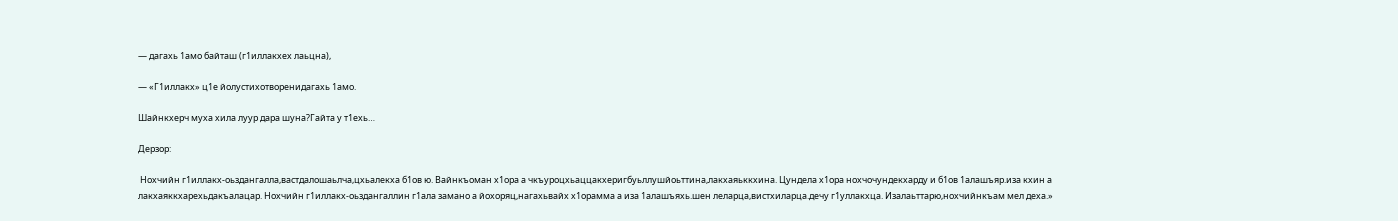— дагахь 1амо байташ (г1иллакхех лаьцна),

— «Г1иллакх» ц1е йолустихотворенидагахь 1амо.

Шайнкхерч муха хила луур дара шуна?Гайта у т1ехь…

Дерзор:

 Нохчийн г1иллакх-оьздангалла,вастдалошаьлча,цхьалекха б1ов ю. Вайнкъоман х1ора а чкъуроцхьаццакхеригбуьллушйоьттина,лакхаяьккхина. Цундела х1ора нохчочундекхарду и б1ов 1алашъяр.иза кхин а лакхаяккхарехьдакъалацар. Нохчийн г1иллакх-оьздангаллин г1ала замано а йохоряц,нагахьвайх х1орамма а иза 1алашъяхь.шен леларца,вистхиларца.дечу г1уллакхца. Изалаьттарю,нохчийнкъам мел деха.»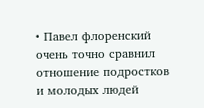• Павел флоренский очень точно сравнил отношение подростков и молодых людей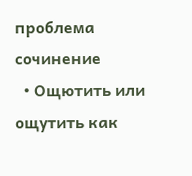проблема сочинение
  • Ощютить или ощутить как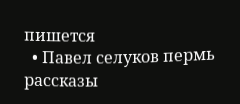пишется
  • Павел селуков пермь рассказы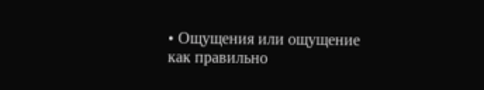• Ощущения или ощущение как правильно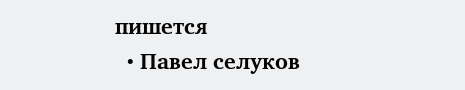пишется
  • Павел селуков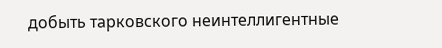добыть тарковского неинтеллигентные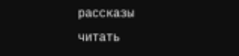рассказы читать